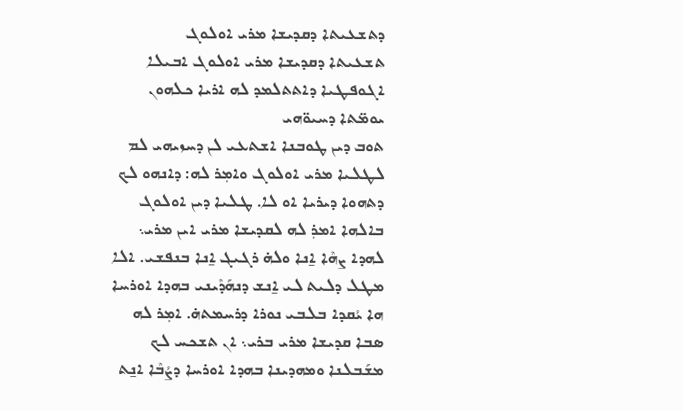ܕܬܫܥܝܬܐ ܕܩܕܝܫܐ ܡܪܝ ܐܘܠܘܓ
ܬܫܥܝܬܐ ܕܩܕܝܫܐ ܡܪܝ ܐܘܠܘܓ ܐܒܝܠܐ ܐܓܘܦܛܝܐ ܕܐܬܬܠܡܕ ܠܗ ܐܪܝܐ ܟܠܗܘܢ ܝܘܡ̈ܬܐ ܕܚܝܘ̈ܗܝ
ܬܘܒ ܕܝܢ ܛܘܒܢܐ ܐܫܬܥܝ ܠܢ ܕܚܙܝܗܝ ܠܡ ܠܛܠܝܐ ܡܪܝ ܐܘܠܘܓ ܘܐܡ݂ܪ ܠܗ: ܕܐܢܗܘ ܠܟ ܕܬܗܘܐ ܕܝܪܝܐ ܐܘ ܠܐ. ܛܠܝܐ ܕܝܢ ܐܘܠܘܓ ܒܐܠܗܐ ܐܡܪ݂ ܠܗ ܠܩܕܝܫܐ ܡܪܝ ܐܝܢ ܡܪܝ܆ ܠܗܕܐ ܨܗܶܐ ܐ̱ܢܐ ܘܠܗ̇ ܪܓܝܓ ܐ̱ܢܐ ܒܢܦܫܝ. ܐܠܐ ܡܛܠ ܕܠܝܬ ܠܝ ܐ̱ܢܫ ܕܢܗܰܕܶܝܢܝ ܒܗܕܐ ܐܘܪܚܐ ܗܐ ܝܳܩܕܐ ܒܠܒܝ ܢܘܪܐ ܕܪܚܡܬܗ̇. ܐܡ݂ܪ ܠܗ ܣܒܐ ܩܕܝܫܐ ܡܪܝ ܒܪܝ܆ ܐܢ ܬܫܟܚ ܠܟ ܡܫܰܒܠܢܐ ܘܡܗܕܝܢܐ ܒܗܕܐ ܐܘܪܚܐ ܕܨܳܒܶܐ ܐܢ̱ܬ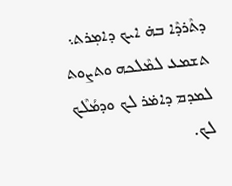ܕܬܶܪܕܶܐ ܒܗ̇ ܐܝܟ ܕܐܡ݂ܪܬ܆ ܬܫܡܥ ܠܡܶܠܟܗ ܘܬܨܘܬ ܠܡܕܡ ܕܐܡ̇ܪ ܠܟ ܘܕܡܳܠܶܟ ܠܟ.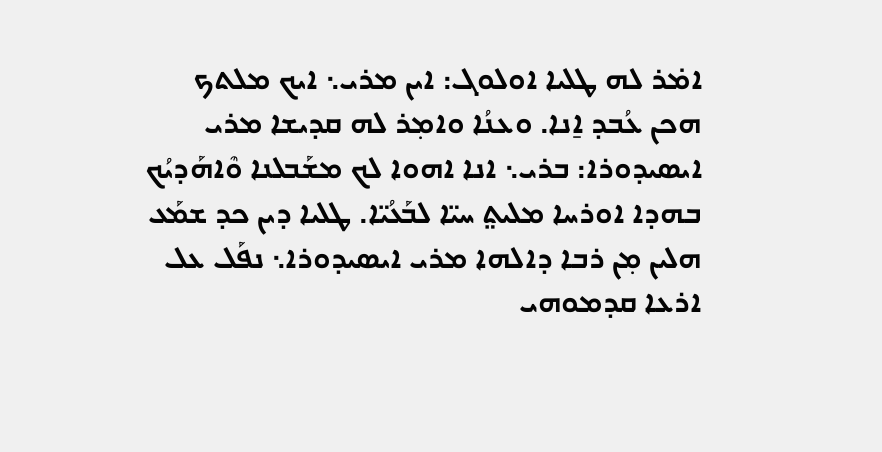ܐܡ̇ܪ ܠܗ ܛܠܝܐ ܐܘܠܘܓ: ܐܝܢ ܡܪܝ܆ ܐܝܟ ܡܠܬܟ ܗܟܢ ܥܳܒܕ ܐ̱ܢܐ. ܘܥܢܳܐ ܘܐܡ݂ܪ ܠܗ ܩܕܝܫܐ ܡܪܝ ܐܝܣܝܕܘܪܐ: ܒܪܝ܆ ܐܢܐ ܐܗܘܐ ܠܟ ܡܫܰܒܠܢܐ ܘܶܐܗܰܕܝܳܟ ܒܗܕܐ ܐܘܪܚܐ ܡܠܝܬ݀ ܚܝ̈ܐ ܠܒܰܥܳܝ̈ܐ. ܛܠܝܐ ܕܝܢ ܟܕ ܫܡܰܥ ܗܠܝܢ ܡ݂ܢ ܪܒܐ ܕܐܠܗܐ ܡܪܝ ܐܝܣܝܕܘܪܐ܆ ܢܦܰܠ ܥܠ ܐܪܥܐ ܩܕܡܘܗܝ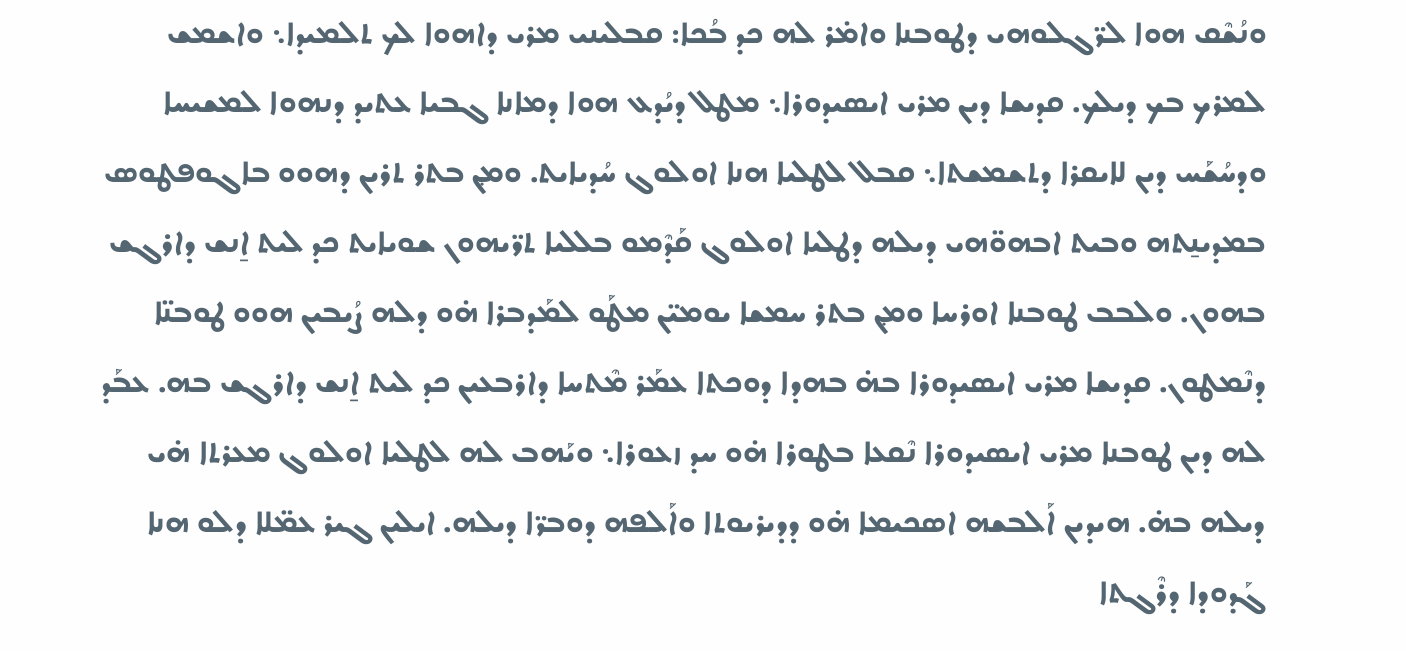ܘܢܳܫܶܩ ܗܘܐ ܠܪ̈ܓܠܘܗܝ ܕܛܘܒܢܐ ܘܐܡ̇ܪ ܠܗ ܟܕ ܒܳܟܐ: ܩܒܠܝܢܝ ܡܪܝ ܕܐܗܘܐ ܠܟ ܬܠܡܝܕܐ܆ ܘܐܫܡܫ ܠܡܪܟ ܒܟ ܕܝܠܟ. ܩܕܝܫܐ ܕܝܢ ܡܪܝ ܐܝܣܝܕܘܪܐ܆ ܡܛܠ ܕܝܳܕܥ ܗܘܐ ܕܡܐܢܐ ܓܒܝܐ ܥܬܝܕ ܕܢܗܘܐ ܠܡܫܝܚܐ  ܘܕܚܳܫܰܚ ܕܝܢ ܠܐܝܩܪܐ ܕܬܫܡܫܬܐ܆ ܩܒܠ ܠܛܠܝܐ ܗܢܐ ܐܘܠܘܓ ܚܳܕܝܐܝܬ. ܘܡ݂ܢ ܒܬܪ ܬܪܝܢ ܕܗܘܘ ܒܐܓܘܦܛܘܣ ܒܡܕܝܢ̱ܬܗ ܘܒܝܬ ܐܒܗܘ̈ܗܝ ܕܝܠܗ ܕܛܠܝܐ ܐܘܠܘܓ ܩܰܕܶܡܘ ܒܠܠܝܐ ܬܪ̈ܝܗܘܢ ܫܘܝܐܝܬ ܟܕ ܠܝܬ ܐ̱ܢܫ ܕܐܪܓܫ ܒܗܘܢ. ܘܠܒܒ ܛܘܒܢܐ ܐܘܪܚܐ ܘܡ݂ܢ ܒܬܪ ܚܡܫܐ ܝܘܡܝ̈ܢ ܡܛܰܘ ܠܡܰܕܒܪܐ ܗ̇ܘ ܕܠܗ ܨܳܝܒܝܢ ܗܘܘ ܛܘܒܢ̈ܐ ܕܢܶܡܛܘܢ. ܩܕܝܫܐ ܡܪܝ ܐܝܣܝܕܘܪܐ ܒܗ̇ ܒܗܕܐ ܕܘܟܬܐ ܥܡܰܪ ܡܶܬܚܐ ܕܐܪܒܥܝܢ ܟܕ ܠܝܬ ܐ̱ܢܫ ܕܐܪܓܫ ܒܗ. ܥܒܰܕ ܠܗ ܕܝܢ ܛܘܒܢܐ ܡܪܝ ܐܝܣܝܕܘܪܐ ܢܶܩܥܐ ܒܛܘܪܐ ܗ̇ܘ ܚܕ ܙܥܘܪܐ܆ ܘܝܰܗܒ ܠܗ ܠܛܠܝܐ ܐܘܠܘܓ ܡܥܪܬܐ ܗ̇ܝ ܕܝܠܗ ܒܗ̇. ܗܝܕܝܢ ܐܰܠܒܫܗ ܐܣܟܝܡܐ ܗ̇ܘ ܕܕܝܪܝܘܬܐ ܘܐܰܠܦܗ ܕܘܒܪ̈ܐ ܕܝܠܗ. ܐܝܠܝܢ ܓܝܪ ܥܡ̈ܠܐ ܕܠܘ ܗܢܐ ܓܰܕܘܕܐ ܕܪܶܓܬܐ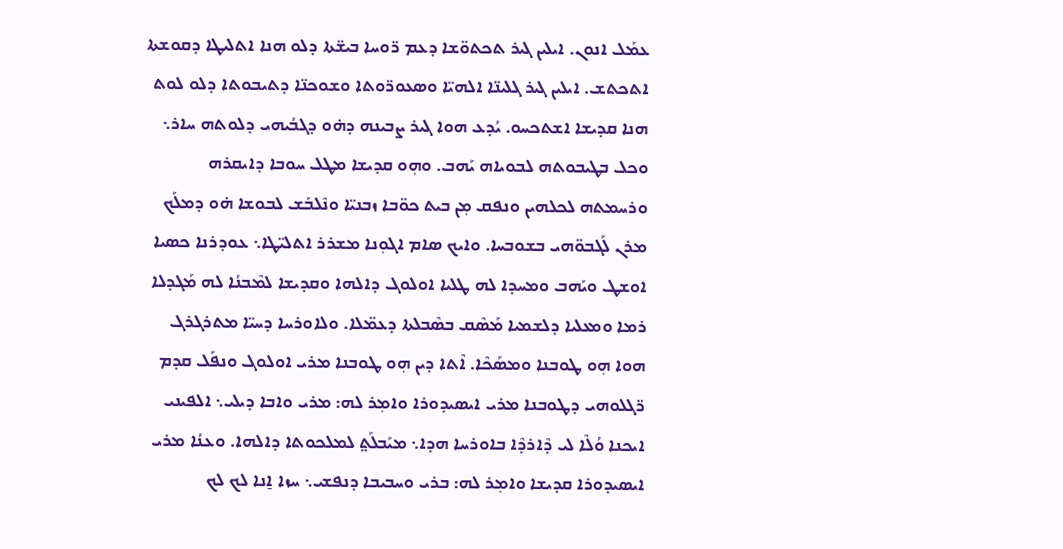ܥܡܰܠ ܐܢܘܢ. ܐܝܠܝܢ ܓܝܪ ܬܟܬܘ̈ܫܐ ܕܥܡ ܪ̈ܘܚܐ ܒܝܫ̈ܬܐ ܕܠܘ ܗܢܐ ܐܬܠܝܛܐ ܕܩܘܫܬܐ ܐܬܟܬܫ. ܐܝܠܝܢ ܓܝܪ ܓܠܝܢ̈ܐ ܐܠܗܝ̈ܐ ܘܣܥܘܪ̈ܘܬܐ ܘܫܘܟܢ̈ܐ ܕܬܝܒܘܬܐ ܕܠܘ ܠܘܬ ܗܢܐ ܩܕܝܫܐ ܐܫܬܟܚܘ. ܝܳܕܥ ܗܘܐ ܓܝܪ ܨܒܝܢܗ ܕܗ̇ܘ ܕܓܒܳܝܗܝ ܕܠܘܬܗ ܚܐܪ܆ ܘܟܠ ܒܛܝܒܘܬܗ ܠܒܘܝܐܗ ܝܰܗܒ. ܘܗ݂ܘ ܩܕܝܫܐ ܡܛܠ ܚܘܒܐ ܕܐܝܩܪܗ ܘܪܚܡܬܗ ܠܟܠܗܝܢ ܘܢܦܩ ܡ݂ܢ ܒܝܬ ܟܘ̈ܒܐ ܙܒܢܝ̈ܐ ܘܢܶܠܒܰܫ ܠܒܘܫܐ ܗ̇ܘ ܕܡܠܰܟ ܡܪܢ ܠܰܓܒܘ̈ܗܝ ܒܫܘܒܚܐ. ܘܐܝܟ ܣܐܡ ܐܓܘ݂ܢܐ ܡܫܪܪ ܐܬܠܝ̈ܛܐ܆ ܥܘܕܪܢܐ ܟܣܝܐ ܐܘܫܛ ܘܝܰܗܒ ܘܡܚܕܐ ܠܗ ܛܠܝܐ ܐܘܠܘܓ ܕܐܠܗܐ ܘܩܕܝܫܐ ܠܡܶܒܢܳܐ ܠܗ ܡܰܓܕܠܐ ܪܡܐ ܘܡܥܠܝܐ ܕܠܫܡܝܐ ܡܰܣܶܩ ܒܣܶܒܠܬܐ ܕܥܡ̈ܠܐ. ܘܠܐܘܪܚܐ ܕܚܝ̈ܐ ܡܬܪܓܪܓ ܗܘܐ ܗ݂ܘ ܛܘܒܢܐ ܘܡܣܰܟܶܐ. ܐܶܬܐ ܕܝܢ ܗ݂ܘ ܛܘܒܢܐ ܡܪܝ ܐܘܠܘܓ ܘܢܦܰܠ ܩܕܡ ܪ̈ܓܠܘܗܝ ܕܛܘܒܢܐ ܡܪܝ ܐܝܣܝܕܘܪܐ ܘܐܡ݂ܪ ܠܗ: ܡܪܝ ܘܐܒܐ ܕܝܠܝ܆ ܐܠܦܝܢܝ ܐܝܟܢܐ ܘܳܠܶܐ ܠܝ ܕܶܐܪܕܶܐ ܒܐܘܪܚܐ ܗܕܐ܆ ܡܝܰܒܠܰܬ݀ ܠܡܠܟܘܬܐ ܕܐܠܗܐ. ܘܥܢܳܐ ܡܪܝ ܐܝܣܝܕܘܪܐ ܩܕܝܫܐ ܘܐܡ݂ܪ ܠܗ: ܒܪܝ ܘܚܒܝܒܐ ܕܢܦܫܝ܆ ܚܙܐ ܐ̱ܢܐ ܠܟ ܠܟ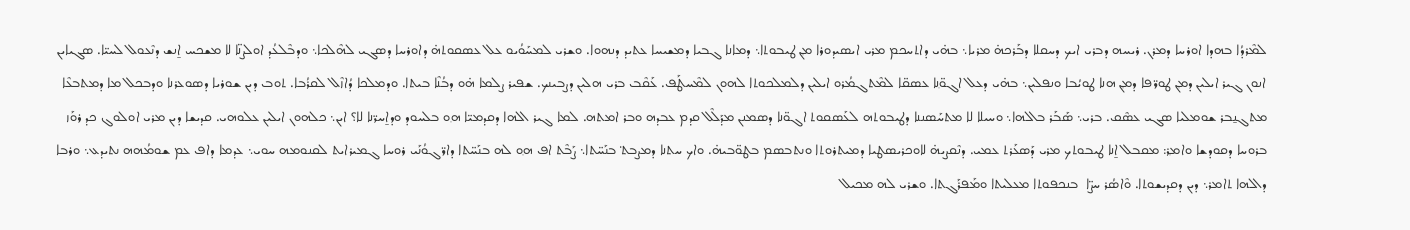ܠܡܶܪܕܳܐ ܒܗܕܐ ܐܘܪܚܐ ܕܡܪܢ. ܪܝܚܗ ܕܒܪܝ ܐܝܟ ܕܚܩܠܐ ܕܒܰܪܟܗ̇ ܡܪܝܐ܆ ܒܗ̇ܝ ܕܐܬܚܟܡ ܡܪܝ ܐܝܣܝܕܘܪܐ ܡ݂ܢ ܛܝܒܘܬܐ܆ ܕܡܐܢܐ ܓܒܝܐ ܕܡܫܝܚܐ ܥܬܝܕ ܕܢܗܘܐ. ܘܫܪܝ ܠܡܚܰܘܳܝܘ ܥܠ ܥܣܩܘܬܗ̇ ܕܐܘܪܚܐ ܕܣܓܝ ܠܗܶܠܟܐ܆ ܘܕܒܶܠܥܳܕ ܐܘܠܨܢ̈ܐ ܠܐ ܡܫܟܚ ܐ̱ܢܫ ܕܢܶܥܘܠ ܠܚܝ̈ܐ. ܣܓܝܐܝܢ ܐܢܘܢ ܓܝܪ ܐܝܠܝܢ ܕܡ݂ܢ ܛܘܪ̈ܦܐ ܕܡ݂ܢ ܗܢܐ ܛܘܝܳܒܐ ܘܢܦܠܝܢ܆ ܒܗ̇ܝ ܕܥܠ ܐܓܘ݂̈ܢܐ ܥܣܩ̈ܐ ܠܡܶܬܓܡܳܪܘ ܐܝܠܝܢ ܕܠܡܠܟܘܬܐ ܠܗܘܢ ܠܡܶܚܛܰܦ. ܥܰܩܶܒ ܒܪܝ ܗܠܝܢ ܕܨܒܝܢܟ. ܫܦܝܪ ܨܠܡܐ ܗ̇ܘ ܕܒܳܢܶܐ ܒܝܬܐ. ܘܕܡܠܟܐ ܕܳܐܙܶܠ ܠܩܪܳܒܐ. ܬܘܒ ܕܝܢ ܫܘܪܝܐ ܕܣܘܥܪܢܐ ܘܕܒܟܠ ܡܐ ܕܡܬܒܥܶܐ ܡܬܓܢ̱ܒܪ ܫܘܡܠܝܐ ܣܓܝ ܥܣܶܩ. ܒܪܝ܆ ܣܰܒܰܪ ܒܐܠܗܐ܆ ܘܚܝܠܐ ܠܐ ܡܬܚܰܣܢܢܐ ܕܛܝܒܘܬܗ ܠܥܰܣܩܘܬ ܐܓܘ̈ܢܐ ܕܣܡܢܢ ܡܕܰܠܶܠ ܩܕܡ ܥܒܕܗ ܘܒܪ ܐܡܬܗ. ܠܡܐ ܓܝܪ ܐܠܗܐ ܕܩܕܡܝ̈ܐ ܗ݂ܘ ܒܠܚܘܕ ܘܕܐ̱ܚܪ̈ܢܐ ܠܐ؟ ܐܝܢ܆ ܟܠܗܘܢ ܐܝܠܝܢ ܥܠܘܗܝ. ܩܕܝܫܐ ܕܝܢ ܡܪܝ ܐܘܠܘܓ ܟܕ ܪܘܰܙ ܒܪܘܚܐ ܕܩܘܕܫܐ ܘܐܡ݂ܪ: ܡܩܒܠ ܐ̱ܢܐ ܛܝܒܘܬܟ ܡܪܝ ܕܰܣܥܰܪܬ ܥܡܝ. ܕܢܶܩܨܝܗ̇ ܠܐܘܟܪܝܣܛܝܐ ܕܡܝܬܪܘܬܐ ܘܢܬܒܣܡ ܒܛܘ̈ܒܝܗ̇. ܘܐܟ ܚܬܢܐ ܕܡܨܒܬ݀ ܒܢܰܚ̈ܬܐ܆ ܨܰܒܶܬ ܐܦ ܗ݂ܘ ܠܗ ܒܢܰܚ̈ܬܐ ܕܐܪ̈ܓܘܳܢܰܝ ܪܘܚܐ ܓܡܝܪܐܝܬ ܠܩܢܘܡܗ ܚܘܝ܆ ܥܕܡܐ ܕܐܦ ܥܡ ܫܘܡܳܗܗ ܢܬܝܕܥ܆ ܘܪܒܐ ܕܐܠܗܐ ܬܐܡܪ܆ ܕܝܢ ܕܩܕܝܫܘܬܐ. ܘܶܐܣܳܪ ܚܨ̈ܐ  ܒܢܟܦܘܬܐ ܡܥܠܝܬܐ ܘܡܰܦܪܰܓܬܐ. ܘܫܪܝ ܠܗ ܡܟܝܠ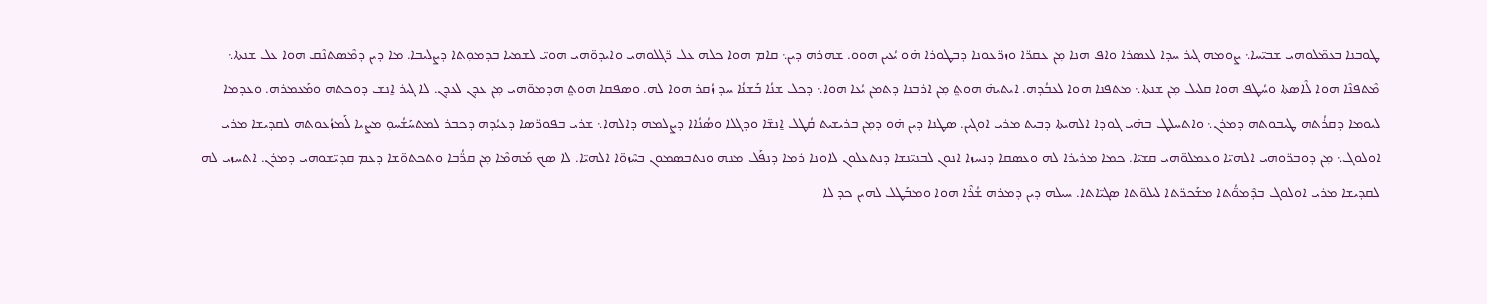ܛܘܒܢܐ ܒܥܡ̈ܠܘܗܝ ܫܒܝ̈ܚܐ܆ ܨܘܡܗ ܓܝܪ ܚܕܐ ܠܥܣܪܐ ܘܐܦ ܗܢܐ ܡ݂ܢ ܥܩܪ̈ܐ ܘܙܪ̈ܥܘܢܐ ܕܒܛܘܪܐ ܗ̇ܘ ܝܳܥܝܢ ܗܘܘ. ܫܗܪܗ ܕܝܢ܆ ܩܐܡ ܗܘܐ ܟܠܗ ܥܠ ܪ̈ܓܠܘܗܝ ܘܐܝܕܘ̈ܗܝ ܗܘܝ̈ ܠܫܡܝܐ ܒܕܡܘ݂ܬܐ ܕܨܠܝܒܐ. ܡܐ ܕܝܢ ܕܡܶܣܬܢܶܩ ܗܘܐ ܥܠ ܫܢܬܐ܆ ܡܶܬܦܢܶܐ ܗܘܐ ܠܶܐܣܬܐ ܘܚܳܛܦ ܗܘܐ ܩܠܝܠ ܡ݂ܢ ܫܢܬܐ܆ ܡܬܦܢܐ ܗܘܐ ܠܥܒܳܕܗ. ܐܝܬܝܗ̇ ܗܘܬ݀ ܡ݂ܢ ܐܪܒܢܐ ܕܬܡܢ ܝܳܥܐ ܗܘܐ܆ ܕܟܠ ܫܢܳܐ ܒܰܫܢܳܐ ܚܕ ܙܳܩܪ ܗܘܐ ܠܗ. ܘܣܦܩܐ ܗܘܬ݀ ܗܕܡܘ̈ܗܝ ܡ݂ܢ ܥܕܢ ܠܥܕܢ. ܠܐ ܓܝܪ ܐ̱ܢܫ ܕܘܟܬܗ ܘܡܰܥܡܪܗ. ܘܥܕܡܐ ܠܝܘܡܐ ܕܩܪܳܬܗ ܛܝܒܘܬܗ ܕܡܪܢ܆ ܘܐܬܚܠܛ ܒܗ̇ܝ ܓܘܕܐ ܐܠܗܝܬܐ ܕܒܝܬ ܡܪܝ ܐܘܓܝܢ. ܣܛܢܐ ܕܝܢ ܗ̇ܘ ܕܡ݂ܢ ܒܪܝܫܝܬ ܩܳܛܠ ܐ̱ܢܫ̈ܐ ܘܕܓܠܐ ܘܣܳܢܳܐܐ ܕܨܠܡܗ ܕܐܠܗܐ܆ ܫܪܝ ܒܦܘܪ̈ܣܐ ܕܥܝܳܕܗ ܕܟܒܪ ܠܡܬܚܰܫܳܚܘ݂ ܡܨܝܐ ܠܰܡܙܳܥܘܬܗ ܠܩܕܝܫܐ ܡܪܝ ܐܘܠܘܓ܆ ܡ݂ܢ ܕܘܒܪ̈ܘܗܝ ܐܠܗܝ̈ܐ ܘܥܡܠܘ̈ܗܝ ܩܫܝ̈ܐ. ܟܡܐ ܡܪܝܪܐ ܠܗ ܘܥܣܩܐ ܕܢܚܙܐ ܐܢܘܢ ܠܒܢܝ̈ܢܫܐ ܕܢܬܥܠܘܢ ܠܐܘܢܐ ܪܡܐ ܕܢܦܰܠ ܡܢܗ ܘܢܬܒܣܡܘܢ ܒܚܶܙܘ̈ܐ ܐܠܗܝ̈ܐ. ܠܐ ܣܟ ܡܰܗܡܶܐ ܡ݂ܢ ܩܪ̈ܳܒܐ ܘܬܟܬܘ̈ܫܐ ܕܥܡ ܩܕܝ̈ܫܘܗܝ ܕܡܪܢ. ܐܬܚܙܝ ܠܗ ܠܩܕܝܫܐ ܡܪܝ ܐܘܠܘܓ ܒܕܶܡܘ̈ܳܬܐ ܡܫܰܟܪ̈ܬܐ ܠܝܠܘ̈ܬܐ ܣܓܝ̈ܐܬܐ. ܚܝܠܗ ܕܝܢ ܕܡܪܗ ܫܳܪܶܐ ܗܘܐ ܘܡܒܰܛܠ ܠܗܝܢ ܟܕ ܠܐ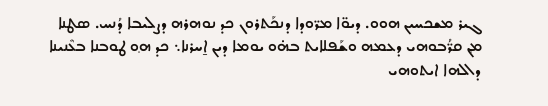ܓܝܪ ܡܫܟܚܝܢ ܗܘܘ. ܕܝܘ̈ܐ ܡܪ̈ܘܕܐ ܕܢܟܰܬܪܘܢ ܟܕ ܢܘܗܪܗ ܕܨܠܝܒܐ ܕܳܢܚ. ܣܛܢܐ ܡ݂ܢ ܩܪ̈ܳܒܘܗܝ ܕܥܡܗ ܘܫܰܦܠܐܝܬ ܒܗ̇ܘ ܝܘܡܐ ܕܝܢ ܐ̱ܚܪܢܐ܆ ܟܕ ܗ݂ܘ ܛܘܒܢܐ ܒܥܶܢܝܢܐ ܕܐܠܗܐ ܐܝܬܘܗܝ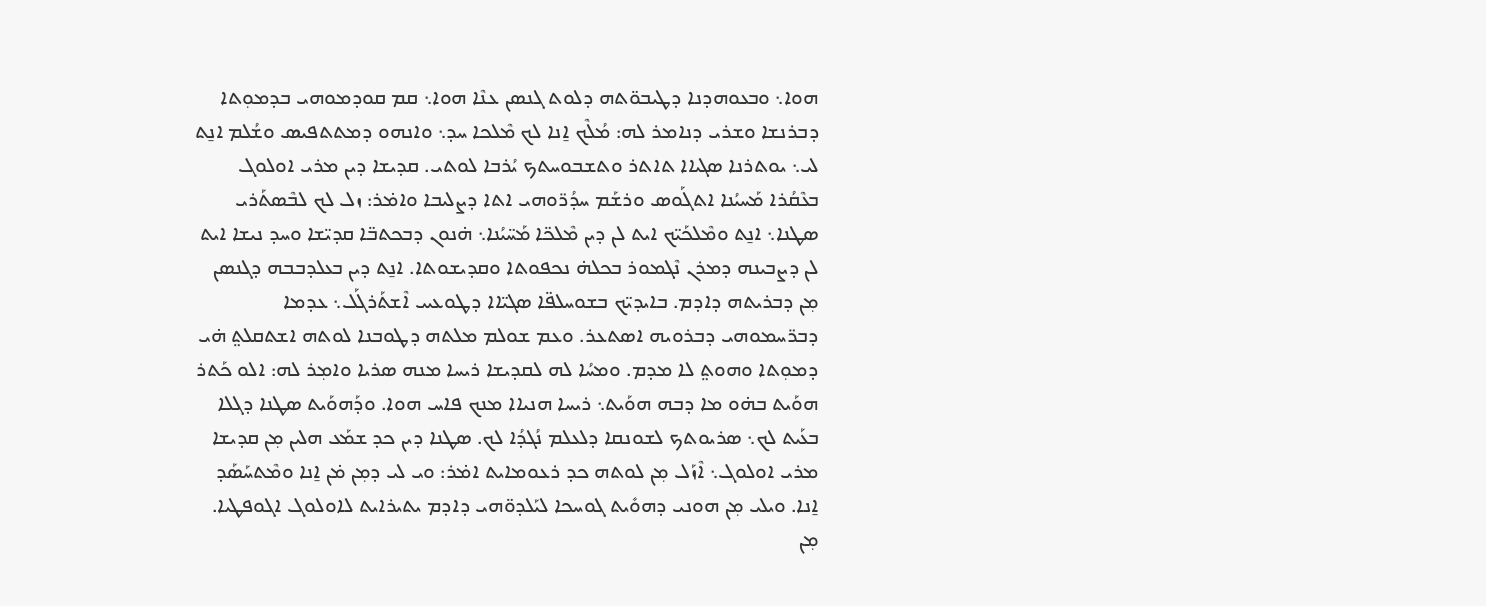ܗܘܐ܆ ܘܒܥܘܗܕܢܐ ܕܛܝܒܘ̈ܬܗ ܕܠܘܬ ܓܢܣܢ ܥܢܶܐ ܗܘܐ܆ ܩܡ ܩܘܕܡܘܗܝ ܒܕܡܘ݂ܬܐ ܕܒܪܢܫܐ ܘܫܪܝ ܕܢܐܡܪ ܠܗ: ܡܳܠܶܟ ܐ̱ܢܐ ܠܟ ܡܶܠܟܐ ܚܕ܆ ܘܐܢܗܘ ܕܡܬܬܦܝܣ ܘܫܳܠܡ ܐܢ̱ܬ ܠܝ܆ ܝܘܬܪܢܐ ܣܓܝܐܐ ܬܐܬܪ ܘܬܫܒܘܚܬܟ ܝܳܪܒܐ ܠܘܬܝ. ܩܕܝܫܐ ܕܝܢ ܡܪܝ ܐܘܠܘܓ ܒܥܶܩܳܪܐ ܡܰܚܝܳܢܐ ܐܬܓܰܘܣ ܘܪܫܰܡ ܚܕܳܪ̈ܘܗܝ ܐܬܐ ܕܨܠܝܒܐ ܘܐܡ̇ܪ: ܙܠ ܠܟ ܠܒܶܣܬܰܪܝ ܣܛܢܐ܆ ܐܢ̱ܬ ܘܡܶܠܟܰܝ̈ܟ ܐܝܬ ܠܢ ܕܝܢ ܡܶܠܟ̈ܐ ܡܰܚ̈ܝܳܢܐ܆ ܗ̇ܢܘܢ ܕܒܟܬܒ̈ܐ ܩܕܝ̈ܫܐ ܘܚܕ ܢܝܫܐ ܐܝܬ ܠܢ ܕܨܒܝܢܗ ܕܡܪܢ ܢܶܓܡܘܪ ܒܟܠܗ̇ ܢܟܦܘܬܐ ܘܩܕܝܫܘܬܐ. ܐܢ̱ܬ ܕܝܢ ܒܥܠܕܒܒܗ ܕܓܢܣܢ ܡ݂ܢ ܕܒܪܝܬܗ ܕܐܕܡ. ܒܐܝܕܝ̈ܟ ܒܫܘܚܠܦ̈ܐ ܣܓܝ̈ܐܐ ܕܛܘܥܝܝ ܐܶܫܬܰܪܓܰܠ܆ ܥܕܡܐ ܕܒܪ̈ܚܡܘܗܝ ܕܒܪܘܝܗ ܐܣܬܥܪ. ܘܥܡ ܫܘܠܡ ܡܠܬܗ ܕܛܘܒܢܐ ܠܘܬܗ ܐܫܬܩܠܬ݀ ܗ̇ܝ ܕܡܘ݂ܬܐ ܘܗܘܬ݀ ܠܐ ܡܕܡ. ܘܡܚܳܐ ܠܗ ܠܩܕܝܫܐ ܪܝܚܐ ܡܢܗ ܣܪܝܐ ܘܐܡ݂ܪ ܠܗ: ܐܠܘ ܟܰܬܪ ܗܘܰܝܬ ܒܗ̇ܘ ܡܐ ܕܒܗ ܗܘܰܝܬ܆ ܪܝܚܐ ܗܢܝܐܐ ܡܢܟ ܦܐܚ ܗܘܐ. ܘܕܰܗܘܰܝܬ ܣܛܢܐ ܕܓܠܐ ܒܥܰܝܬ ܠܟ܆ ܣܪܝܘܬܟ ܠܫܘܢܩܐ ܕܠܥܠܡ ܢܳܓܕܳܐ ܠܟ. ܣܛܢܐ ܕܝܢ ܟܕ ܫܡܰܥ ܗܠܝܢ ܡ݂ܢ ܩܕܝܫܐ ܡܪܝ ܐܘܠܘܓ܆ ܐܶܙܰܠ ܡ݂ܢ ܠܘܬܗ ܟܕ ܪܥܘܡܐܝܬ ܐܡ̇ܪ: ܘܝ ܠܝ ܕܡ݂ܢ ܡ̇ܢ ܐ̱ܢܐ ܘܡܶܬܚܰܣܰܕ ܐ̱ܢܐ. ܘܝܠܝ ܡ݂ܢ ܗܘܢܝ ܕܗܘܺܝܬ ܓܘܚܟܐ ܠܝܰܠܕܘ̈ܗܝ ܕܐܕܡ ܝܬܝܪܐܝܬ ܠܐܘܠܘܓ ܐܓܘܦܛܝܐ. ܡ݂ܢ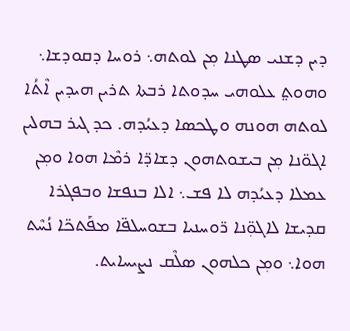ܕܝܢ ܕܫܢܝ ܣܛܢܐ ܡ݂ܢ ܠܘܬܗ܆ ܪܘܚܐ ܕܩܘܕܫܐ܆ ܘܗܘܬ݀ ܥܠܘܗܝ ܚܕܘܬܐ ܪܒܬܐ ܬܪܝܢ ܗܝܕܝܢ ܐܶܬܳܐ ܠܘܬܗ ܗܘܢܗ ܘܛܟܣܐ ܕܥܝܳܕܗ. ܟܕ ܓܝܪ ܒܗܠܝܢ ܐܓܘ̈ܢܐ ܡ݂ܢ ܒܝܫܘܬܗܘܢ ܕܫܐܕ̈ܐ ܪܡܶܐ ܗܘܐ ܘܡ݂ܢ ܥܡܠܐ ܕܥܝܳܕܗ ܠܐ ܦܫ܆ ܐܠܐ ܒܢܦܫܐ ܘܒܦܓܪܐ ܩܕܝܫܐ ܠܐܓܘ݂̈ܢܐ ܪ̈ܘܚܢܝܐ ܒܫܘܚܠܦ̈ܐ ܡܦܰܬܟ̈ܐ ܢܳܚܶܬ ܗܘܐ܆ ܘܡ݂ܢ ܟܠܗܘܢ ܣܠܶܩ ܢܨܝܚܐܝܬ.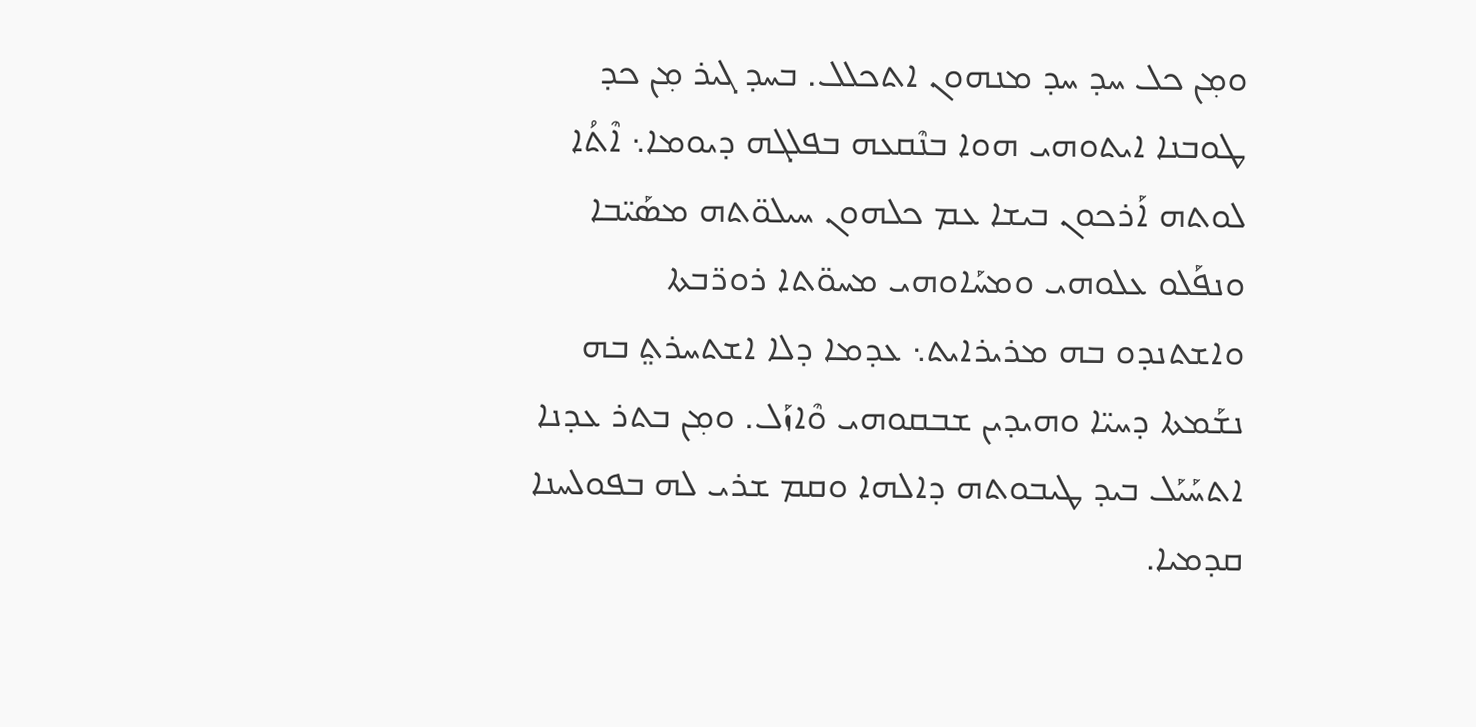ܘܡ݂ܢ ܟܠ ܚܕ ܚܕ ܡܢܗܘܢ ܐܬܟܠܠ. ܒܚܕ ܓܝܪ ܡ݂ܢ ܟܕ ܛܘܒܢܐ ܐܝܬܘܗܝ ܗܘܐ ܒܢܶܩܥܗ ܒܦܠܓܗ ܕܝܘܡܐ܆ ܐܶܬܳܐ ܠܘܬܗ ܐܰܪܟܘܢ ܒܝܫܐ ܥܡ ܟܠܗܘܢ ܚܝܠܘ̈ܬܗ ܡܣܰܝ̈ܒܐ ܘܢܦܰܠܘ ܥܠܘܗܝ ܘܡܚܰܐܘܗܝ ܡܚܘ̈ܬܐ ܪܘܪ̈ܒܬܐ ܘܐܫܬܢܕܘ ܒܗ ܡܪܝܪܐܝܬ܆ ܥܕܡܐ ܕܠܐ ܐܫܬܚܪܬ݀ ܒܗ ܢܫܰܡܬܐ ܕܚܝ̈ܐ ܘܗܝܕܝܢ ܫܒܩܘܗܝ ܘܶܐܙܰܠ. ܘܡ݂ܢ ܒܬܪ ܥܕܢܐ ܐܬܚܰܝܰܠ ܒܝܕ ܛܝܒܘܬܗ ܕܐܠܗܐ ܘܩܡ ܫܪܝ ܠܗ ܒܦܘܠܚܢܐ ܩܕܡܝܐ.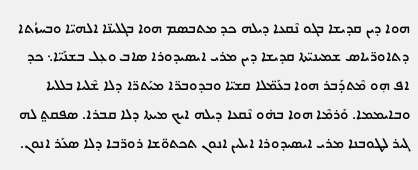ܗܘܐ ܕܝܢ ܩܕܝܫܐ ܒܓܘ ܢܶܩܥܐ ܕܝܠܗ ܟܕ ܡܬܒܣܡ ܗܘܐ ܒܓܠܝܢ̈ܐ ܐܠܗܝ̈ܐ ܘܒܚܙܳܬܐ ܕܬܐܘܪ̈ܝܐܣ ܫܡܝܢܝ̈ܬܐ ܩܕܝܫܐ ܕܝܢ ܡܪܝ ܐܝܣܝܕܘܪܐ ܣܐܒ ܘܥ݂ܠ ܒܫܢܰܝ̈ܐ܆ ܟܕ ܐܦ ܗ݂ܘ ܡܶܬܕܰܒܪ ܗܘܐ ܒܥܰܡ̈ܠܐ ܩܫܝ̈ܐ ܘܒܕܘܒܪ̈ܐ ܡܝܰܬܪ̈ܐ ܕܠܐ ܫܶܠܝܐ ܒܠܠܝܐ ܘܒܐܝܡܡܐ. ܘܰܪܡܶܐ ܗܘܐ ܒܗ̇ܘ ܢܶܩܥܐ ܕܝܠܗ ܐܝܟ ܡܝܬܐ ܕܠܐ ܩܒܪܐ. ܣܦܩܬ݀ ܠܗ ܓܝܪ ܠܛܘܒܢܐ ܡܪܝ ܐܝܣܝܕܘܪܐ ܐܝܠܝܢ ܐܢܘܢ ܬܟܬܘ̈ܫܐ ܪܘܪ̈ܒܐ ܕܠܐ ܣܥܰܪ ܐܢܘܢ.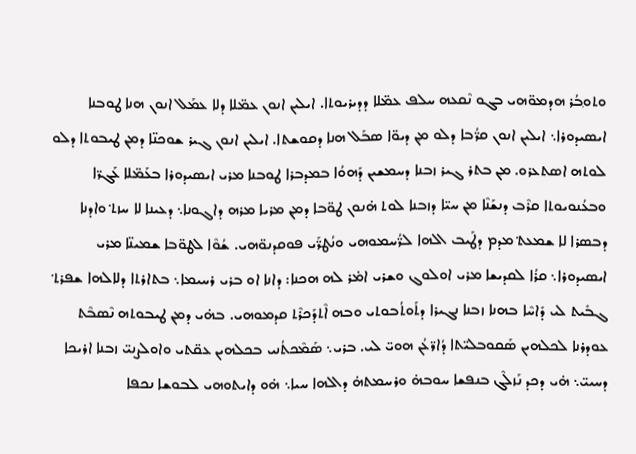ܘܬܘ݂ܒܳܪ ܗܕܡܘ̈ܗܝ ܒܓܘ ܢܶܩܥܗ ܚܠܦ ܥܡ̈ܠܐ ܕܕܝܪܝܘܬܐ. ܐܝܠܝܢ ܐܢܘܢ ܥܡ̈ܠܐ ܕܠܐ ܥܡܰܠ ܐܢܘܢ ܗܢܐ ܛܘܒܢܐ ܐܝܣܝܕܘܪܐ܆ ܐܝܠܝܢ ܐܢܘܢ ܩܪ̈ܳܒܐ ܕܠܘ ܡ݂ܢ ܕܝܘ̈ܐ ܣܒܰܠ ܗܢܐ ܕܩܘܫܬܐ. ܐܝܠܝܢ ܐܢܘܢ ܓܝܪ ܫܘܟܢ̈ܐ ܕܡ݂ܢ ܛܝܒܘܬܐ ܕܠܘ ܠܘܬܗ ܐܣܬܥܪܘ. ܡ݂ܢ ܒܬܪ ܓܝܪ ܙܒܢܐ ܕܚܡܫܝܢ ܕܰܗܘܳܐ ܒܡܕܒܪܐ ܛܘܒܢܐ ܡܪܝ ܐܝܣܝܕܘܪܐ ܒܥܰܡ̈ܠܐ ܥܰܓܪ̈ܐ ܘܒܥܳܢܘܝܘܬܐ ܩܪܶܒ ܕܢܫܰܢܶܐ ܡ݂ܢ ܚܝ̈ܐ ܕܙܒܢܐ ܠܘܬ ܗ̇ܢܘܢ ܛܘ̈ܒܐ ܕܡ݂ܢ ܡܪܝܐ ܡܪܗ ܕܐܓܘܢܐ܆ ܕܥܝܢܐ ܠܐ ܚܙܬ݀ ܘܐܕܢܐ ܕܒܣܪܐ ܠܐ ܫܡܥܬ݀ ܡܕܡ ܕܛܰܝܒ ܐܠܗܐ ܠܪ̈ܳܚܡܘܗܝ ܘܢܳܛܪ̈ܰܝ ܦܘܩܕܢܘ̈ܗܝ. ܫܳܘܶܐ ܠܛܘ̈ܒܐ ܫܡܝܢ̈ܐ ܡܪܝ ܐܝܣܝܕܘܪܐ܆ ܩܪܳܐ ܠܩܕܝܫܐ ܡܪܝ ܐܘܠܘܓ ܘܫܪܝ ܐܡ̇ܪ ܠܗ ܗܟܢܐ: ܕܐܢܐ ܐܘ ܒܪܝ ܪܚܝܡܐ܆ ܒܬܐܪܬܐ ܕܠܐܠܗܐ ܫܦܪܬ݀  ܓܒܺܝܬ ܠܝ ܕܺܐܚܶܐ ܒܗܢܐ ܙܒܢܐ ܢܓܝܪܐ ܕܬܰܘܬܳܒܘܬܝ ܘܒܗ ܐܶܬܕܰܟܪܶܬ ܩܕܡܘܗܝ. ܒܗ̇ܝ ܕܡ݂ܢ ܛܝܒܘܬܗ ܢܶܣܒܶܬ ܥܘܕܪܢܐ ܠܟܠܗܝܢ ܣܰܩܘܒܠܝ̈ܬܐ ܕܳܐܪ̈ܥܳܢ ܗܘܝ̈ ܠܝ. ܒܪܝ܆ ܣܰܡܶܟܬܳܢܝ ܒܟܠܗܝܢ ܥܩ̈ܬܝ ܘܐܘܠܨܢܝ̈ ܙܒܢܐ ܐܪܝܟܐ ܕܚܝܝ̈܆ ܗ̇ܝ ܕܟܕ ܢܰܙܠܶܓ ܒܢܦܫܐ ܚܘܒܗ̇ ܘܪܚܡܬܗ̇ ܕܐܠܗܐ ܚܝܐ܆ ܗ̇ܘ ܕܐܝܬܘܗܝ ܠܒܘܫܐ ܢܟܦܐ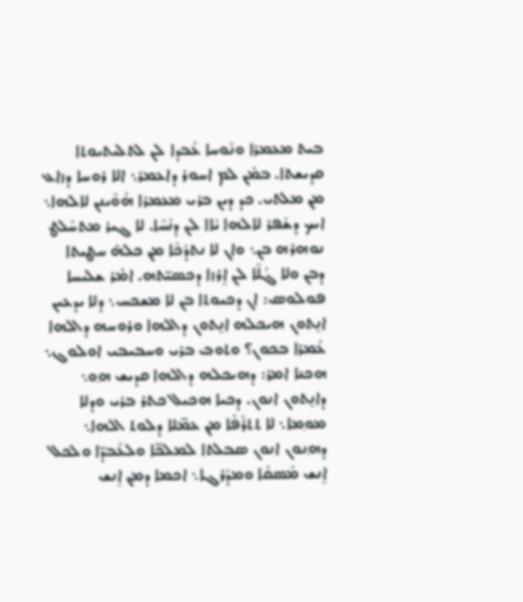ܒܝܬ ܡܥܡܪܐ ܘܢܰܘܚܐ ܥܳܒܕܐ ܠܢ ܠܬܠܝܬܝܘܬܐ ܩܕܝܫܬܐ. ܒܡ̇ܢ ܠܡ ܐܚܘܪ ܕܐܥܡܪ܆ ܐܠܐ ܪܘܚܐ ܕܙܐܥ ܡ݂ܢ ܡܠܬܝ. ܟܕ ܕܝܢ ܒܪܝ ܡܥܡܪܐ ܗܳܘܶܝܢܢ ܠܐܠܗܐ܆ ܐܝܟ ܕܫܳܦܪ ܠܐܠܗܐ ܝܳܐܐ ܠܢ ܕܢܺܚܶܐ. ܠܐ ܓܝܪ ܡܬܚܰܠܛ ܢܘܗܪܗ ܒܢ܆ ܘܐܢ ܠܐ ܢܬܕܰܟܶܐ ܡ݂ܢ ܟܠܗ̇ ܚܛܝܬܐ ܕܒܢ ܘܠܐ ܓܳܠܶܐ ܠܢ ܐ̱ܪܙܐ ܕܟܣܝ̈ܬܗ. ܐܡ̇ܪ ܫܠܝܚܐ ܦܘܠܘܣ: ܐܢ ܕܟܝܘܬܐ ܒܢ ܠܐ ܡܫܟܚ܆ ܕܠܐ ܝܕܥܝܢ ܐܢ̱ܬܘܢ ܗܝܟܠܗ ܐܢ̱ܬܘܢ ܕܐܠܗܐ ܘܪܘܚܗ ܕܐܠܗܐ ܥܳܡܪܐ ܒܟܘܢ؟ ܘܬܘܒ ܒܪܝ ܘܚܒܝܒܝ ܐܘܠܘܓ܆ ܗܟܢܐ ܐܡ݂ܪ: ܕܗܝܟܠܗ ܕܐܠܗܐ ܩܕܝܫ ܗ݂ܘ܆ ܕܐܢ̱ܬܘܢ ܐܢܘܢ. ܕܟܝܐ ܗܟܝܠ ܟܬܪ ܒܪܝ ܘܕܠܐ ܡܘ݂ܡܐ܆ ܠܐ ܬܬܪܰܦܶܐ ܡ݂ܢ ܥܡ̈ܠܐ ܕܠܘܬ ܐܠܗܐ܆ ܕܗ݂ܢܘܢ ܐܢܘܢ ܣܒܠܬܐ ܠܡܠܟ̈ܐ ܘܠܥܰܒܕ̈ܐ ܘܠܟܠ ܐ̱ܢܫ ܡܰܣܩܳܐ ܘܡܕܰܪܓܐ܆ ܐܟܡܐ ܕܡ݂ܢ ܐ̱ܢܫ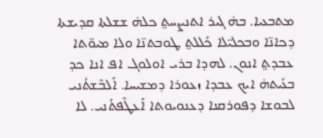ܡܬܒܥܝܐ. ܒܗ̇ ܓܝܪ ܐܬܢܨܚܬ݀ ܟܠܗ̇ ܫܫܠܬܐ ܩܕܝܫܬܐ ܕܟܐܢ̈ܐ ܘܒܟܠܝ̈ܠܐ ܟܰܠܠܬ݀ ܛܘܒܬܢ̈ܐ ܘܠܐ ܡܝܘ̈ܬܐ ܥܒܕܬ݀ ܐܢܘܢ. ܠܗܕܐ ܒܪܝ ܐܘܠܘܓ ܐܦ ܐܢܐ ܟܕ ܒܥܺܝܬܗ̇ ܐܝܟ ܥܒܕܐ ܙܥܘܪܐ ܕܡܫܝܚܐ. ܐܰܠܒܶܫܬܳܢܝ ܠܒܘܫܐ ܕܦܘܪܩܢܐ ܕܥܢܘܝܘܬܐ ܐܰܥܛܶܦܬܳܢܝ. ܠܐ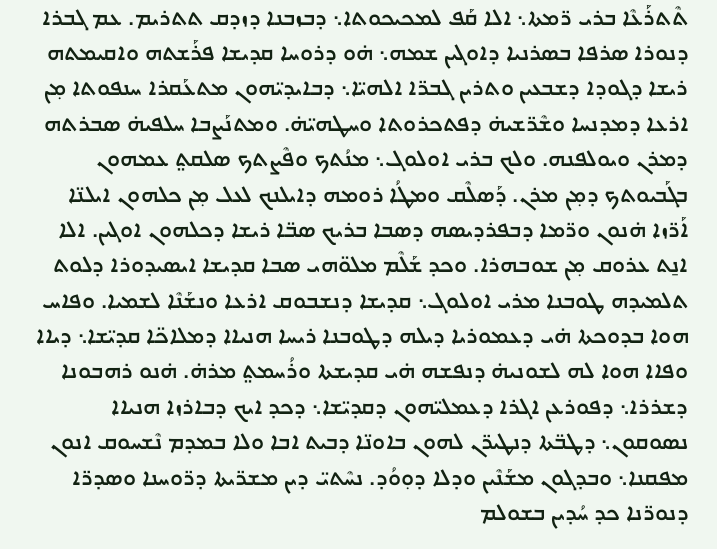ܬܶܬܪܰܥܶܐ ܒܪܝ ܪ̈ܡܬܐ܆ ܐܠܐ ܩܰܦ ܠܡܟܝܟܘܬܐ܆ ܕܒܙܒܢܐ ܕܙܕܩ ܬܬܪܝܡ. ܥܡ ܓܒܪܐ ܕܢܘܪܐ ܣܪܦܐ ܒܣܪܢܝܐ ܕܐܘܓܝܢ ܫܡܗ܆ ܗ̇ܘ ܕܪܘܚܐ ܩܕܝܫܐ ܦܪܰܫܬܗ ܘܐܩܝܡܬܗ ܪܝܫܐ ܕܓܘܕܐ ܕܫܒܥܝܢ ܘܬܪܝܢ ܓܒܪ̈ܐ ܐܠܗܝ̈ܐ܆ ܕܒܐܝܕܝ̈ܗܘܢ ܡܬܥܰܩܪܐ ܚܢܦܘܬܐ ܡ݂ܢ ܐܪܥܐ ܕܡܕܢܚܐ ܘܫܶܪ̈ܫܝܗ̇ ܕܦܬܟܪܘܬܐ ܘܚܛܗܝ̈ܗ̇. ܘܡܬܢܰܨܒܐ ܚܠܦܝܗ̇ ܣܒܪܬܗ ܕܡܪܢ ܘܝܘܠܦܢܗ. ܘܠܟ ܒܪܝ ܐܘܠܘܓ܆ ܡܢܳܬܟ ܘܦܶܨܬܟ ܣܠܩܬ݀ ܥܡܗܘܢ ܒܓܰܒܝܘܬܟ ܕܡ݂ܢ ܡܪܢ. ܕܰܣܠܶܩ ܘܡܛܳܐ ܪܘܡܗ ܕܐܝܠܢܟ ܠܥܠ ܡ݂ܢ ܟܠܗܘܢ ܐܝܠܢ̈ܐ ܐܰܪ̈ܙܐ ܗ̇ܢܘܢ ܘܪ̈ܡܐ ܕܒܦܪܕܝܣܗ ܕܣܒܐ ܒܪܝܟ ܣܒ̈ܐ ܪܝܫܐ ܕܟܠܗܘܢ ܐܘܓܝܢ. ܐܠܐ ܐܢ̱ܬ ܥܪܘܩ ܡ݂ܢ ܫܘܒܗܪܐ. ܘܟܕ ܫܰܠܶܡ ܡܠܘ̈ܗܝ ܣܒܐ ܩܕܝܫܐ ܐܝܣܝܕܘܪܐ ܕܠܘܬ ܬܠܡܝܕܗ ܛܘܒܢܐ ܡܪܝ ܐܘܠܘܓ܆ ܩܕܝܫܐ ܕܢܫܒܘܩ ܐܪܥܐ ܘܢܫܰܢܶܐ ܠܫܡܝܐ. ܘܦܐܚ ܗܘܐ ܒܕܘܟܬܐ ܗ̇ܝ ܕܥܡܘܪܝܐ ܕܝܠܗ ܕܛܘܒܢܐ ܪܝܚܐ ܗܢܝܐܐ ܕܡܠܐܟ̈ܐ ܩܕܝ̈ܫܐ܆ ܕܝܐܐ ܘܦܐܐ ܗܘܐ ܠܗ ܠܫܘܢܝܗ̇ ܕܢܦܫܗ ܗ̇ܝ ܩܕܝܫܬܐ ܘܪܳܚܡܬ݀ ܡܪܗ̇. ܗ̇ܢܘ ܪܗܒܘܢܐ ܕܫܪܪܐ܆ ܕܦܘܪܥܢ ܐܓܪܐ ܕܥܡܠܝ̈ܗܘܢ ܕܩܕܝ̈ܫܐ܆ ܕܟܕ ܐܝܟ ܕܒܐܪܙܐ ܗܢܝܐܐ ܢܣܘܩܘܢ܆ ܕܛܒ̈ܬܐ ܕܢܛܝܪ̈ܢ ܠܗܘܢ ܒܐܘܢ̈ܐ ܕܒܝܬ ܐܒܐ ܘܠܐ ܒܡܕܡ ܢܶܫܚܘܩ ܐܢܘܢ ܡܦܩܢܐ܆ ܘܒܕܓܘܢ ܡܫܰܢܶܝܢ ܘܕܠܐ ܕܘ݂ܘܳܕ. ܢܚܶܬܝ̈ ܕܝܢ ܡܫܪ̈ܝܬܐ ܕܪ̈ܘܚܢܐ ܘܣܕܪ̈ܐ ܕܢܘܪ̈ܢܐ ܟܕ ܚܳܕܝܢ ܒܫܘܠܡ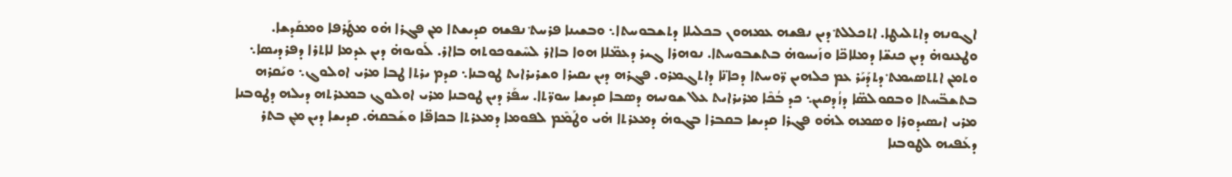ܐܓܘܢܗ ܕܐܬܠܝܛܐ. ܐܬܟܠܠܬ݀ ܕܝܢ ܢܦܫܗ ܥܡܗܘܢ ܒܟܠܝܠܐ ܕܬܫܒܘܚܬܐ܆ ܘܒܫܝܢܐ ܦܪܚܬ݀ ܢܦܫܗ ܩܕܝܫܬܐ ܡ݂ܢ ܦܓܪܐ ܗ̇ܘ ܡܛܰܪܦܐ ܘܡܩܰܕܫܐ. ܘܛܥܢܘܗ̇ ܕܝܢ ܟܢܫ̈ܐ ܕܡܠܐܟ̈ܐ ܘܙܰܝܚܘܗ̇ ܒܬܫܒܘܚܬܐ. ܢܘܗܪܐ ܓܝܪ ܕܥܡ̈ܠܐ ܗܘܐ ܒܐܐܪ ܠܚܶܫܘܟܘܬܗ ܒܐܐܪ. ܠܰܘܝܘܗ̇ ܕܝܢ ܥܕܡܐ ܠܐܬܪܐ ܕܦܪܕܝܣܐ܆ ܘܬܡܢ ܐܬܬܣܝܡܬ݀ ܕܬܕܰܝܰܪ ܥܡ ܟܠܗܝܢ ܪ̈ܘܚܬܐ ܕܟܐܢ̈ܐ ܕܐܬܓܡܪܘ. ܦܓܪܗ ܕܝܢ ܝܩܝܪܐ ܘܫܪܝܪܐܝܬ ܛܘܒܢܐ܆ ܩܕܡ ܝܪܬܐ ܛܒܐ ܡܪܝ ܐܘܠܘܓ܆ ܘܝܰܩܪܗ ܒܬܫܒ̈ܚܬܐ ܘܒܩܘܠܣ̈ܐ ܕܙܳܕܩܝܢ܆ ܟܕ ܒܳܟܶܐ ܡܪܝܪܐܝܬ ܥܠ ܫܘܢܝܗ ܕܣܒܐ ܩܕܝܫܐ ܚܘܪ̈ܬܐ. ܚܦܰܪ ܕܝܢ ܛܘܒܢܐ ܡܪܝ ܐܘܠܘܓ ܒܡܥܪܬܗ ܕܝܠܗ ܕܛܘܒܢܐ ܡܪܝ ܐܝܣܝܕܘܪܐ ܘܣܡܗ ܠܗ̇ܘ ܦܓܪܐ ܩܕܝܫܐ ܒܩܒܪܐ ܒܓܘܗ̇ ܕܡܥܪܬܐ ܗ̇ܝ ܘܛܰܡܶܡ ܠܦܘܡܐ ܕܡܥܪܬܐ ܒܟܐܦ̈ܐ ܘܫܰܒܩܗ̇. ܩܕܝܫܐ ܕܝܢ ܡ݂ܢ ܒܬܪ ܕܥܰܦܝܗ ܠܛܘܒܢܐ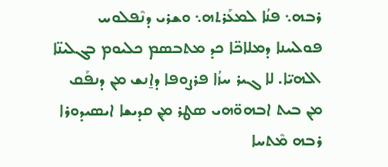ܪܒܗ܆ ܦܢܳܐ ܠܡܥܰܪܬܗ܆ ܘܫܪܝ ܕܢܶܦܠܘܚ ܦܘܠܚܢܐ ܕܡܠܐܟ̈ܐ ܟܕ ܡܬܒܣܡ ܟܠܝܘܡ ܒܓܠܝܢ̈ܐ ܐܠܗܝ̈ܐ. ܠܐ ܓܝܪ ܚܙܳܐ ܦܪܨܘܦܐ ܕܐ̱ܢܫ ܡ݂ܢ ܕܢܦܰܩ ܡ݂ܢ ܒܝܬ ܐܒܗܘ̈ܗܝ ܣܛܪ ܡ݂ܢ ܩܕܝܫܐ ܐܝܣܝܕܘܪܐ ܪܒܗ ܡܶܬܚܐ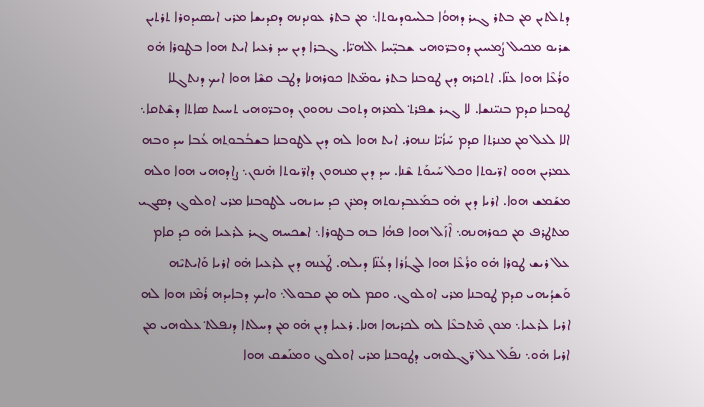ܕܬܠܬܝܢ ܡ݂ܢ ܒܬܪ ܓܝܪ ܕܗܘܳܐ ܒܠܚܘܕܝܘܬܐ܆ ܡ݂ܢ ܒܬܪ ܥܘܢܕܢܗ ܕܩܕܝܫܐ ܡܪܝ ܐܝܣܝܕܘܪܐ ܬܪܬܝܢ ܫܪܝܘ ܡܟܝܠ ܨܳܡܚܝܢ ܕܘܒܪ̈ܘܗܝ ܫܒܝ̣̈ܚܐ ܐܠܗܝ̈ܐ. ܓܒܪܐ ܕܝܢ ܚܕ ܪܥܝܐ ܐܝܬ ܗܘܐ ܒܛܘܪܐ ܗ̇ܘ ܘܪܳܥܶܐ ܗܘܐ ܥܢ̈ܐ. ܐܬܟܪܗ ܕܝܢ ܛܘܒܢܐ ܒܬܪ ܝܘܡ̈ܬܐ ܟܘܪܗܢܐ ܕܛܒ ܩܫܶܐ ܗܘܐ ܐܝܟ ܕܢܬܓܠܐ ܛܘܒܢܐ ܩܕܡ ܒܢܝ̈ܢܫܐ. ܠܐ ܓܝܪ ܫܦܪܬ݀ ܠܡܪܗ ܕܬܘܒ ܢܗܘܘܢ ܕܘܒܪ̈ܘܗܝ ܬܚܝܬ ܣܐܬܐ ܕܫܶܬܩܐ܆ ܐܠܐ ܠܥܠ ܡ݂ܢ ܡܢܪܬܐ ܩܕܡ ܚܰܙܳܝ̈ܐ ܢܢܗܪ. ܐܝܬ ܗܘܐ ܠܗ ܕܝܢ ܠܛܘܒܢܐ ܒܫܒܳܒܘ݂ܬܗ ܥܳܒܐ ܚܕ ܘܒܗ ܥܡܪܝܢ ܗܘܘ ܐܪ̈ܝܘܬܐ ܘܟܠ ܚܰܝܘܰܬ ܫܶܢܐ. ܚܕ ܕܝܢ ܡܢܗܘܢ ܕܐܪ̈ܝܘܬܐ ܗ̇ܢܘܢ܆ ܨܐܕܘܗܝ ܗܘܐ ܘܠܗ ܡܫܰܡܫ ܗܘܐ. ܐܪܝܐ ܕܝܢ ܗ̇ܘ ܒܡܰܥܒܕܢܘܬܗ ܕܡܪܢ ܟܕ ܚܙܝܗܝ ܠܛܘܒܢܐ ܡܪܝ ܐܘܠܘܓ ܕܣܓܝ ܡܬܛܪܦ ܡ݂ܢ ܟܘܪܗܢܗ܆ ܐܶܙܰܠ ܗܘܐ ܦܗܳܐ ܒܗ ܒܛܘܪܐ܆ ܐܫܟܚܗ ܓܝܪ ܠܪܥܝܐ ܗ̇ܘ ܟܕ ܩܐܡ ܥܠ ܪܝܫ ܛܘܪܐ ܗ̇ܘ ܘܪܳܥܶܐ ܗܘܐ ܠܓܙܳܪܐ ܕܥܳܢ̈ܐ ܕܝܠܗ. ܛܰܥܢܗ ܕܝܢ ܠܪܥܝܐ ܗ̇ܘ ܐܪܝܐ ܘܰܐܝܬܝܶܗ ܘܰܫܕܳܝܗܝ ܩܕܡ ܛܘܒܢܐ ܡܪܝ ܐܘܠܘܓ. ܘܩܡ ܠܗ ܡ݂ܢ ܩܒܘܠ܆ ܘܐܝܟ ܕܒܐܝܕܗ ܪܳܡܶܙ ܗܘܐ ܠܗ ܐܪܝܐ ܠܪܥܝܐ܆ ܡܘܢ ܡܶܬܒܥܶܐ ܠܗ ܠܟܪܝܗܐ ܗܢܐ. ܪܥܝܐ ܕܝܢ ܗ̇ܘ ܡ݂ܢ ܕܚܠܬܐ ܕܢܦܠܬ݀ ܥܠܘܗܝ ܡ݂ܢ ܐܪܝܐ ܗ̇ܘ܆ ܢܦܰܠ ܥܠ ܪ̈ܓܠܘܗܝ ܕܛܘܒܢܐ ܡܪܝ ܐܘܠܘܓ ܘܡܢܰܫܩ ܗܘܐ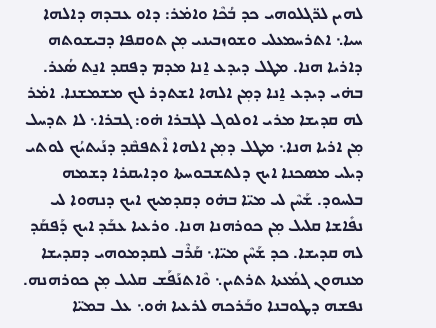ܠܗܝܢ ܠܪ̈ܓܠܘܗܝ ܟܕ ܒܳܟܶܐ ܘܐܡ̇ܪ: ܕܐܘ ܥܒܕܗ ܕܐܠܗܐ ܚܝܐ܆ ܐܬܪܚܡܥܠܝ ܘܫܘܙܒܝܢܝ ܡ݂ܢ ܬܘܩܦܐ ܕܒܝܫܘܬܗ ܕܐܪܝܐ ܗܢܐ. ܡܛܠ ܕܝܕܥ ܐ̱ܢܐ ܡܕܡ ܕܦܩܕ ܐܢ̱ܬ ܣܳܥܪ. ܒܗ̇ܝ ܕܝܕܥ ܐ̱ܢܐ ܕܡ݂ܢ ܐܠܗܐ ܐܫܬܕܪ ܠܟ ܡܫܡܫܢܐ. ܐܡ̇ܪ ܠܗ ܩܕܝܫܐ ܡܪܝ ܐܘܠܘܓ ܠܓܒܪܐ ܗ̇ܘ: ܓܒܪܐ܆ ܠܐ ܬܕܚܠ ܡ݂ܢ ܐܪܝܐ ܗܢܐ܆ ܡܛܠ ܕܡ݂ܢ ܐܠܗܐ ܐܶܬܦܩܶܕ ܕܢܰܝܬܝܳܟ ܠܘܬܝ ܕܝܠܝ ܡܣܟܢܐ ܐܝܟ ܕܠܬܫܒܘܚܬܐ ܘܕܐܝܩܪܐ ܕܫܡܗ ܒܠܚܘܕ. ܫܰܚܶܢ ܠܝ ܡܝ̈ܐ ܒܗ̇ܘ ܕܩܕܡܝܟ ܐܝܟ ܕܢܗܘܐ ܠܝ ܢܦܺܐܫܐ ܩܠܝܠ ܡ݂ܢ ܟܘܪܗܢܐ ܗܢܐ. ܘܪܥܝܐ ܥܒܰܕ ܐܝܟ ܕܰܦܩܰܕ ܠܗ ܩܕܝܫܐ. ܟܕ ܫܰܚܶܢ ܡܝ̈ܐ܆ ܩܰܪܶܒ ܠܩܕܡܘܗܝ ܕܩܕܝܫܐ ܡܢܗܘܢ ܓܡܳܥܬܐ ܬܪܬܝܢ܆ ܘܶܐܬܢܰܦܰܫ ܩܠܝܠ ܡ݂ܢ ܟܘܪܗܢܗ. ܢܦܫܗ ܕܛܘܒܢܐ ܘܒܰܪܟܗ ܠܪܥܝܐ ܗ̇ܘ܆ ܥܠ ܒܡܝ̈ܐ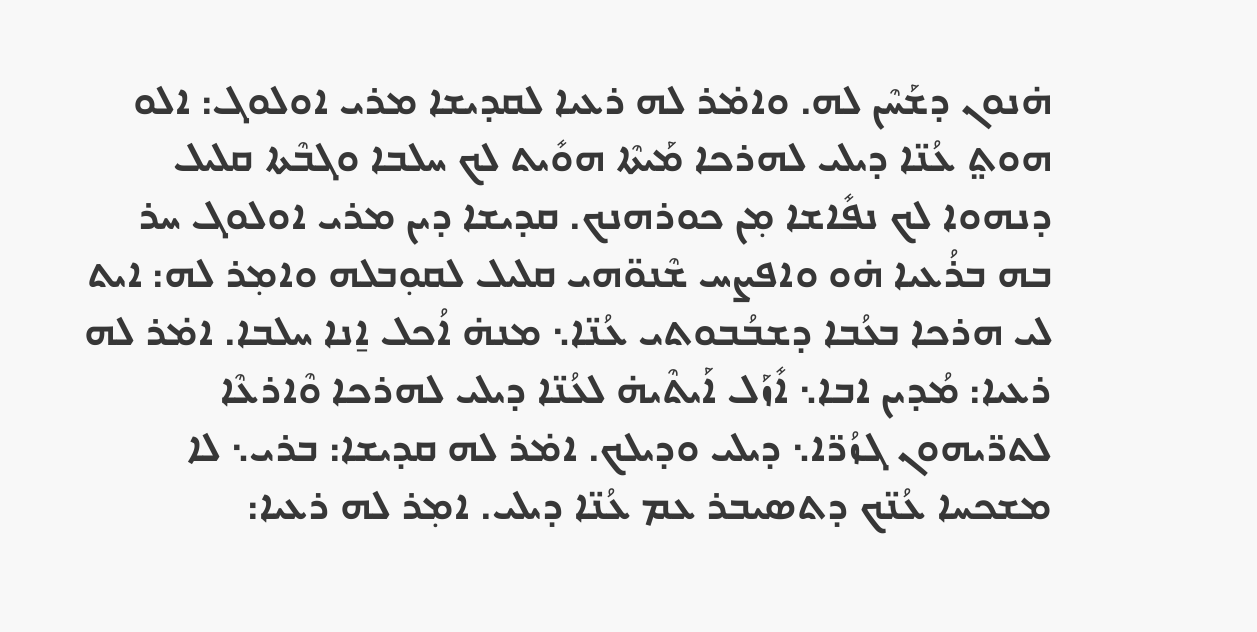ܗ̇ܢܘܢ ܕܫܰܚܶܢ ܠܗ. ܘܐܡ̇ܪ ܠܗ ܪܥܝܐ ܠܩܕܝܫܐ ܡܪܝ ܐܘܠܘܓ: ܐܠܘ ܗܘܬ݀ ܥܳܢ̈ܐ ܕܝܠܝ ܠܗܪܟܐ ܡܰܝܬܶܐ ܗܘܺܝܬ ܠܟ ܚܠܒܐ ܘܓܒܶܬܐ ܩܠܝܠ ܕܢܗܘܐ ܠܟ ܢܦܺܐܫܐ ܡ݂ܢ ܟܘܪܗܢܟ. ܩܕܝܫܐ ܕܝܢ ܡܪܝ ܐܘܠܘܓ ܚܪ ܒܗ ܒܪܳܥܝܐ ܗ̇ܘ ܘܐܦܨܚ ܫܶܢܘ̈ܗܝ ܩܠܝܠ ܠܩܘ݂ܒܠܗ ܘܐܡ݂ܪ ܠܗ: ܐܝܬ ܠܝ ܗܪܟܐ ܒܥܳܒܐ ܕܫܒܳܒܘܬܝ ܥܳܢ̈ܐ܆ ܡܢܗ̇ ܐܳܟܠ ܐ̱ܢܐ ܚܠܒܐ. ܐܡ̇ܪ ܠܗ ܪܥܝܐ: ܡܳܕܝܢ ܐܒܐ܆ ܐܺܙܰܠ ܐܰܝܬܶܝܗ̇ ܠܥܳܢ̈ܐ ܕܝܠܝ ܠܗܪܟܐ ܘܶܐܪܥܶܐ ܠܬܪ̈ܝܗܘܢ ܓܙܳܪ̈ܐ܆ ܕܝܠܝ ܘܕܝܠܟ. ܐܡ̇ܪ ܠܗ ܩܕܝܫܐ: ܒܪܝ܆ ܠܐ ܡܫܟܚܐ ܥܳܢ̈ܟ ܕܬܣܝܒܪ ܥܡ ܥܳܢ̈ܐ ܕܝܠܝ. ܐܡ݂ܪ ܠܗ ܪܥܝܐ: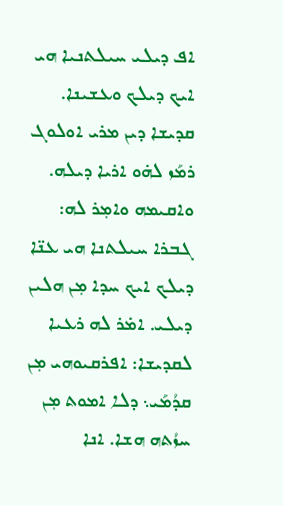ܐܦ ܕܝܠܝ ܚܝܠܬܢܝܐ ܗܝ ܐܝܟ ܕܝܠܟ ܘܥܫܝܢܐ. ܩܕܝܫܐ ܕܝܢ ܡܪܝ ܐܘܠܘܓ ܪܡܰܙ ܠܗ̇ܘ ܐܪܝܐ ܕܝܠܗ. ܘܐܩܝܡܗ ܘܐܡ݂ܪ ܠܗ: ܓܒܪܐ ܚܝܠܬܢܐ ܗܝ ܥܢ̈ܐ ܕܝܠܟ ܐܝܟ ܚܕܐ ܡ݂ܢ ܗܠܝܢ ܕܝܠܝ. ܐܡ̇ܪ ܠܗ ܪܥܝܐ ܠܩܕܝܫܐ: ܐܦܪܩܝܘܗܝ ܡ݂ܢ ܩܕܳܡܰܝ܆ ܕܠܐ ܐܡܘܬ ܡ݂ܢ ܚܙܳܬܗ ܗܫܐ. ܐܢܐ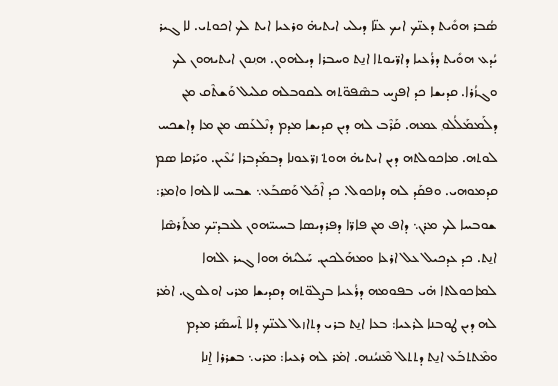ܣܳܒܪ ܗܘܺܝܬ ܕܥܢ̈ܟ ܐܝܟ ܥܢ̈ܐ ܕܝܠܝ ܐܝܬܝܗ̇ ܘܪܥܝܐ ܐܝܬ ܠܟ ܐܟܘܬܝ. ܠܐ ܓܝܪ ܝܳܕܥ ܗܘܺܝܬ ܕܪܳܥܝܐ ܕܐܪ̈ܝܘܬܐ ܐܢ̱ܬ ܘܚܒܪܐ ܕܝܠܗܘܢ. ܗ݂ܢܘܢ ܐܝܬܝܗܘܢ ܠܟ ܘܓܙܳܪܐ. ܩܕܝܫܐ ܟܕ ܐܦܨܚ ܒܣܶܦܘ̈ܬܗ ܠܩܘܒܠܗ ܩܠܝܠ ܘܰܫܬܶܩ ܡ݂ܢ ܕܠܰܡܡܰܠܳܠܘ݂ ܥܡܗ. ܩܰܪܶܒ ܠܗ ܕܝܢ ܩܕܝܫܐ ܡܕܡ ܕܢܶܠܥܰܣ ܡ݂ܢ ܡܐ ܕܐܫܟܚ ܠܘܬܗ. ܡܐܟܘܠܬܗ ܕܝܢ ܐܝܬܝܗ̇ ܗܘܬ݀ ܙܪ̈ܥܘܢܐ ܕܒܡܰܕܒܪܐ ܝܳܥܶܝܢ. ܘܝܰܪܩܐ ܣܡ ܩܕܡܘܗܝ. ܘܦܩܰܕ ܠܗ ܕܢܐܟܘܠ. ܟܕ ܐܶܟܰܠ ܘܰܣܒܰܥ܆ ܫܒܚ ܠܐܠܗܐ ܘܐܡ݂ܪ: ܫܘܒܚܐ ܠܟ ܡܪܢ܆ ܕܐܦ ܡ݂ܢ ܦܐܪ̈ܐ ܕܦܪܕܝܣܐ ܒܚܝܝ̈ܗܘܢ ܠܥܒܕܝ̈ܟ ܡܬܰܪܣܶܐ ܐܢ̱ܬ. ܟܕ ܥܕܟܝܠ ܥܠ ܐܪܥܐ ܘܡܗܰܠܟܝܢ. ܚܰܠܝܳܗ̇ ܗܘܐ ܓܝܪ ܐܠܗܐ ܠܡܐܟܘܠܬܐ ܗ̇ܝ ܒܦܘܡܗ ܕܪܳܥܝܐ ܒܨܠܘ̈ܬܗ ܕܩܕܝܫܐ ܡܪܝ ܐܘܠܘܓ. ܐܡ̇ܪ ܠܗ ܕܝܢ ܛܘܒܢܐ ܠܪܥܝܐ: ܒܥܐ ܐܢ̱ܬ ܒܪܝ ܕܬܐܙܠ ܠܥܢ̈ܟ ܕܠܐ ܬܶܚܣܰܪ ܡܕܡ ܘܡܶܬܬܒܰܥ ܐܢ̱ܬ ܕܬܬܠ ܡܶܢܝܳܢܗ. ܐܡ̇ܪ ܠܗ ܪܥܝܐ: ܡܪܝ܆ ܒܫܪܪܐ ܐ̱ܢܐ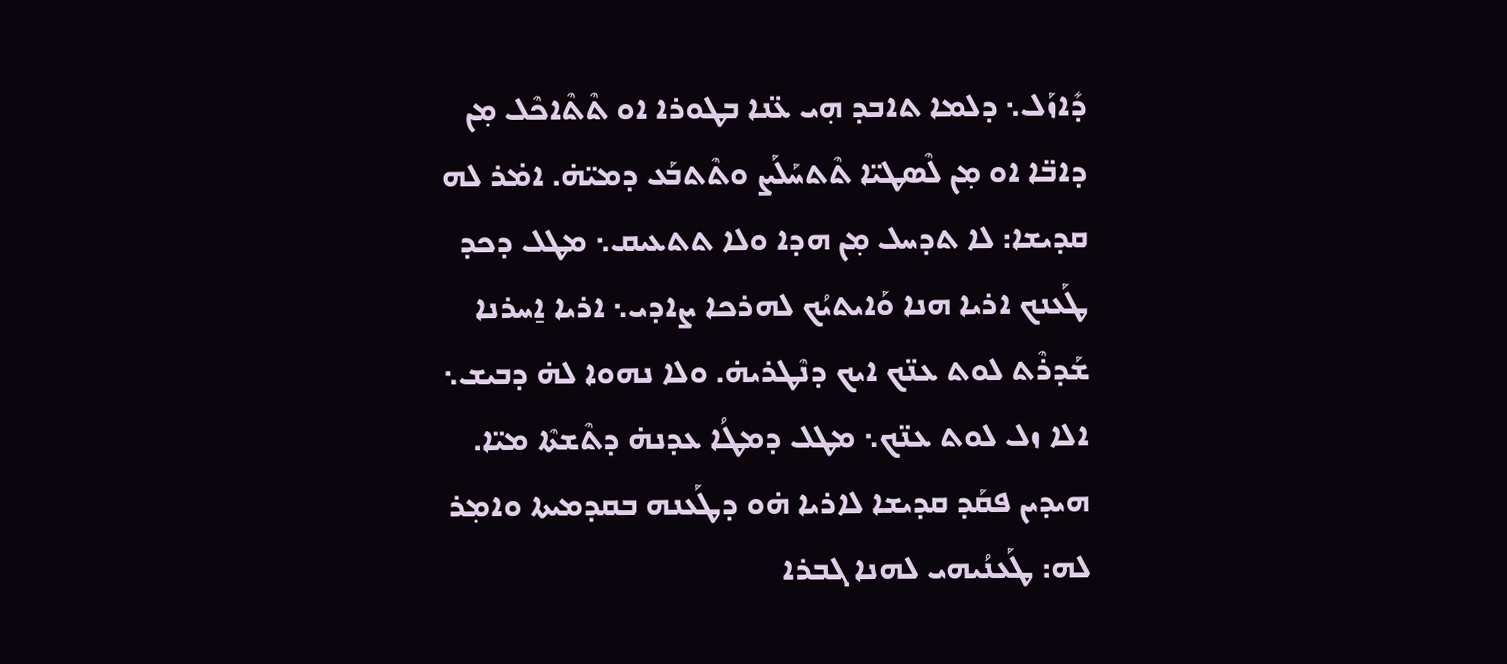ܕܺܐܙܰܠ܆ ܕܠܡܐ ܬܐܒܕ ܗ݂ܝ ܥ̈ܢܐ ܒܛܘܪܐ ܐܘ ܬܶܬܶܐܟܶܠ ܡ݂ܢ ܕܐܒ̈ܐ ܐܘ ܡ݂ܢ ܠܶܣܛܝ̈ܐ ܬܶܬܚܰܠܰܨ ܘܬܶܬܒܰܥ ܕܡܝ̈ܗ̇. ܐܡ̇ܪ ܠܗ ܩܕܝܫܐ: ܠܐ ܬܕܚܠ ܡ݂ܢ ܗܕܐ ܘܠܐ ܬܬܥܝܩ܆ ܡܛܠ ܕܟܕ ܛܰܥܢܟ ܐܪܝܐ ܗܢܐ ܘܰܐܝܬܝܳܟ ܠܗܪܟܐ ܨܐܕܝ܆ ܐܪܝܐ ܐ̱ܚܪܢܐ ܫܰܕܪܶܬ ܠܘܬ ܥܢ̈ܟ ܐܝܟ ܕܢܶܛܪܝܗ̇. ܘܠܐ ܢܗܘܐ ܠܗ̇ ܕܒܝܫ܆ ܐܠܐ ܙܠ ܠܘܬ ܥܢ̈ܟ܆ ܡܛܠ ܕܡܛܳܐ ܥܕܢܗ̇ ܕܬܶܫܬܶܐ ܡܝ̈ܐ. ܗܝܕܝܢ ܦܩܰܕ ܩܕܝܫܐ ܠܐܪܝܐ ܗ̇ܘ ܕܛܰܥܢܗ ܒܩܕܡܝܬܐ ܘܐܡ݂ܪ ܠܗ: ܛܰܥܢܳܝܗܝ ܠܗܢܐ ܓܒܪܐ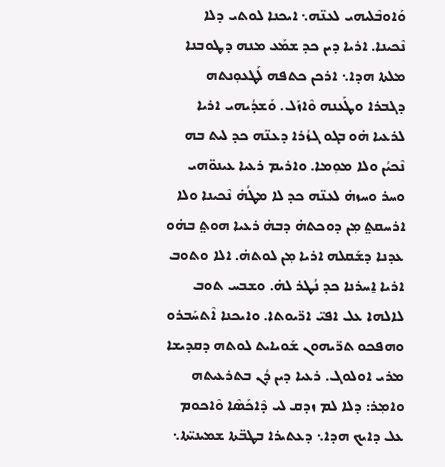ܘܰܐܘܒܶܠܝܗܝ ܠܥܢ̈ܗ܆ ܐܝܟܢܐ ܠܘܬܝ ܕܠܐ ܢܶܟܝܢܐ. ܐܪܝܐ ܕܝܢ ܟܕ ܫܡܰܥ ܡܢܗ ܕܛܘܒܢܐ ܡܠܬܐ ܗܕܐ܆ ܐܪܟܢ ܟܬܦܗ ܠܰܛܥܘ݂ܢܬܗ ܕܓܒܪܐ ܘܛܰܥܢܗ ܘܶܐܙܰܠ. ܘܰܫܕܳܝܗܝ ܐܪܝܐ ܠܪܥܝܐ ܗ̇ܘ ܒܓܘ ܓܙܳܪܐ ܕܥܢ̈ܗ ܟܕ ܠܝܬ ܒܗ ܢܶܟܝܳܢ ܘܠܐ ܡܘ݂ܡܐ. ܘܐܪܝܡ ܪܥܝܐ ܥܝܢܘ̈ܗܝ ܘܚܪ ܘܚܙܗ̇ ܠܥܢ̈ܗ ܟܕ ܠܐ ܡܛܳܗ̇ ܢܶܟܝܢܐ ܘܠܐ ܐܪܚܩܬ݀ ܡ݂ܢ ܕܘܟܬܗ̇ ܕܒܗ̇ ܪܥܝܐ ܗܘܬ݀ ܒܗ̇ܘ ܥܕܢܐ ܕܫܰܩܠܗ ܐܪܝܐ ܡ݂ܢ ܠܘܬܗ̇. ܐܠܐ ܘܬܘܒ ܐܪܝܐ ܐ̱ܚܪܢܐ ܟܕ ܢܳܛܪ ܠܗ̇. ܘܫܒܚ ܬܘܒ ܠܐܠܗܐ ܥܠ ܐܦܝ̈ ܐܪ̈ܝܘܬܐ. ܘܐܝܟܢܐ ܐܶܬܚܰܒܪܘ ܘܗܦܟܘ ܬܪ̈ܝܗܘܢ ܫܰܘܝܐܝܬ ܠܘܬܗ ܕܩܕܝܫܐ ܡܪܝ ܐܘܠܘܓ. ܪܥܝܐ ܕܝܢ ܕܳܢ ܒܬܪܥܝܬܗ ܘܐܡ݂ܪ: ܕܠܐ ܠܡ ܙܕܩ ܠܝ ܕܶܐܟܰܣܶܐ ܘܶܐܟܘܡ ܥܠ ܕܐܝܟ ܗܕܐ܆ ܕܥܬܝܪܐ ܒܛܒ̈ܬܐ ܫܡܝܢܝ̈ܬܐ܆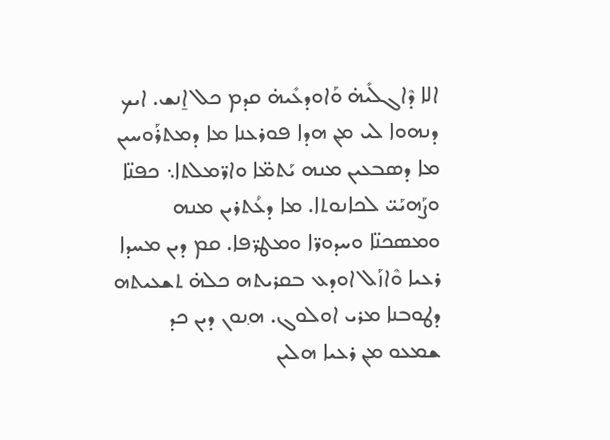ܐܠܐ ܕܶܐܓܠܺܝܗ̇ ܘܰܐܘܕܥܺܝܗ̇ ܩܕܡ ܟܠ ܐ̱ܢܫ. ܐܝܟ ܕܢܗܘܐ ܠܝ ܡ݂ܢ ܗܕܐ ܦܘܪܥܢܐ ܡܐ ܕܡܬܪܰܘܚܝܢ ܡܐ ܕܣܒܥܝܢ ܡܢܗ ܝܰܬܡ̈ܐ ܘܐܪ̈ܡܠܬܐ܆ ܟܦܢ̈ܐ ܘܨܰܗܝܰܝ̈ ܠܟܐܢܘܬܐ. ܡܐ ܕܥܳܬܪܝܢ ܡܢܗ ܘܡܣܟܢ̈ܐ ܘܚܕܘܪ̈ܐ ܘܡܛܪ̈ܦܐ. ܩܡ ܕܝܢ ܡܚܕܐ ܪܥܝܐ ܘܶܐܙܰܠ ܐܘܕܥ ܒܩܪܝܬܗ ܟܠܗ̇ ܬܫܥܝܬܗ ܕܛܘܒܢܐ ܡܪܝ ܐܘܠܘܓ. ܗ݂ܢܘܢ ܕܝܢ ܟܕ ܫܡܥܘ ܡ݂ܢ ܪܥܝܐ ܗܠܝܢ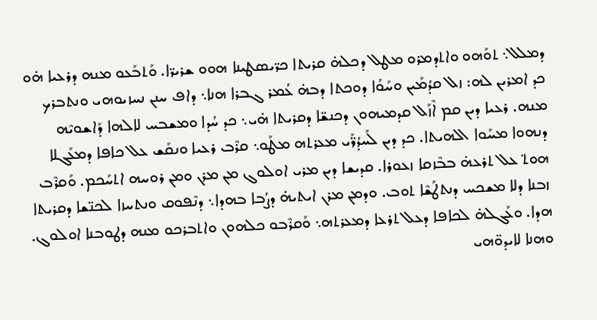ܕܡܠܠ܆ ܬܘܰܗܘ ܘܐܬܕܡܪܘ ܡܛܠ ܕܟܠܗ̇ ܩܪܝܬܐ ܟܪ̈ܝܣܛܝܢܐ ܗܘܘ ܫܪܝܪ̈ܐ. ܘܰܬܒܰܥܘ ܡܢܗ ܕܪܥܝܐ ܗ̇ܘ ܟܕ ܐܡܪܝܢ ܠܗ: ܙܠ ܩܕܳܡܰܝܢ ܘܚܰܘܳܐ ܕܘܟܬܐ ܕܒܗ̇ ܥܳܡܪ ܓܒܪܐ ܗܢܐ܆ ܕܐܦ ܚܢܢ ܢܚܙܝܘܗܝ ܘܢܬܒܪܟ ܡܢܗ. ܪܥܝܐ ܕܝܢ ܩܡ ܐܶܙܰܠ ܩܕܡܝܗܘܢ ܕܟܢܫ̈ܐ ܕܩܪܝܬܐ ܗ̇ܝ܆ ܟܕ ܚܳܕܐ ܘܡܫܒܚ ܠܐܠܗܐ ܕܰܐܫܘܝܶܗ ܕܢܗܘܐ ܡܚܰܘܐ ܐܠܗܝܬܐ. ܟܕ ܕܝܢ ܠܰܚܕܳܪ̈ܰܝ ܡܥܪܬܗ ܡܛܰܘ܆ ܩܪܶܒ ܪܥܝܐ ܘܢܩܰܫ ܥܠ ܟܐܦܐ ܕܡܥܰܓܠܐ ܗܘܬ݀ ܥܠ ܬܪܥܗ̇ ܒܒܶܙܩܐ ܙܥܘܪܐ. ܩܕܝܫܐ ܕܝܢ ܡܪܝ ܐܘܠܘܓ ܡ݂ܢ ܡܪܢ ܘܡ݂ܢ ܪܘܚܗ ܐܬܚܰܟܡ. ܘܰܩܪܶܒ ܙܒܢܐ ܕܠܐ ܡܫܟܚ ܕܢܬܛܰܫܶܐ ܬܘܒ. ܘܕܡ݂ܢ ܡܪܢ ܐܝܬܝܗ̇ ܕܨܳܒܐ ܒܗܕܐ܆ ܕܢܶܦܘܩ ܘܢܬܚܙܐ ܠܟܢ̈ܫܐ ܕܩܪܝܬܐ ܗܕܐ. ܘܥܰܓܠܗ̇ ܠܟܐܦܐ ܕܥܠ ܬܪܥܐ ܕܡܥܪܬܗ܆ ܘܰܩܪܶܒܘ ܟܠܗܘܢ ܘܐܬܒܪܟܘ ܡܢܗ ܕܛܘܒܢܐ ܐܘܠܘܓ. ܘܗܢܐ ܠܐܝܕܘ̈ܗܝ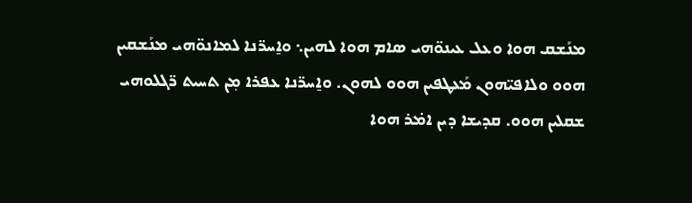ܡܢܰܫܩ ܗܘܐ ܘܥܠ ܥܝܢܘ̈ܗܝ ܣܐܡ ܗܘܐ ܠܗܝܢ܆ ܘܐ̱ܚܪ̈ܢܐ ܠܡܐܢܘ̈ܗܝ ܡܢܰܫܩܝܢ ܗܘܘ ܘܠܐܦܝ̈ܗܘܢ ܡܰܥܛܦܝܢ ܗܘܘ ܠܗܘܢ. ܘܐ̱ܚܪ̈ܢܐ ܥܦܪܐ ܡ݂ܢ ܬܚܝܬ ܪ̈ܓܠܘܗܝ ܫܩܠܝܢ ܗܘܘ. ܩܕܝܫܐ ܕܝܢ ܐܡ̇ܪ ܗܘܐ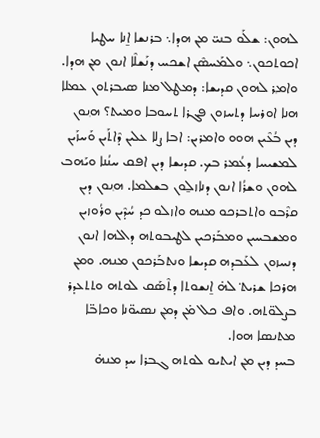ܠܗܘܢ: ܫܠܰܘ ܒܢܝ̈ ܡ݂ܢ ܗܕܐ܆ ܒܪܢܫܐ ܐ̱ܢܐ ܚܛܝܐ ܐܟܘܬܟܘܢ܆ ܘܠܡܰܚܣܶܢ ܐܫܟܚ ܕܢܰܫܠܶܐ ܐܢܘܢ ܡ݂ܢ ܗܕܐ. ܘܐܡ݂ܪ ܠܗܘܢ ܩܕܝܫܐ: ܕܡܛܠ ܡܢܐ ܣܝܒܪܬܘܢ ܥܡܠܐ ܗܢܐ ܐܘܪܚܐ ܕܬܚܙܘܢ ܦܓܪܐ ܬܚܘܒܐ ܘܡܝܬ؟ ܗ݂ܢܘܢ ܕܝܢ ܒܳܥܶܝܢ ܗܘܘ ܘܐܡܪܝܢ: ܐܒܐ ܨܠܐ ܥܠܝܢ ܕܶܐܬܰܝܢ ܘܰܚܙܰܝܢ ܠܡܫܝܚܐ ܕܥܳܡܪ ܒܟ. ܩܕܝܫܐ ܕܝܢ ܐܦܩ ܚܢܳܢܐ ܘܝܰܗܒ ܠܗܘܢ ܘܫܪܳܐ ܐܢܘܢ ܕܢܐܙܠ̱ܘܢ ܒܫܠܡܐ. ܗ݂ܢܘܢ ܕܝܢ ܩܪܶܒܘ ܘܐܬܒܪܟܘ ܡܢܗ ܘܐܙܠܘ ܟܕ ܚܳܕܶܝܢ ܘܪܳܘܙܝܢ ܘܡܫܒܚܝܢ ܘܡܒܰܪܟܝܢ ܠܛܝܒܘܬܗ ܕܐܠܗܐ ܐܢܘܢ ܕܢܚܙܘܢ ܠܥܰܒܕܗ ܩܕܝܫܐ ܘܢܬܒܰܪܟܘܢ ܡܢܗ. ܘܡ݂ܢ ܗܪܟܐ ܫܪܝܬ݀ ܠܗ̇ ܐ̱ܢܫܘܬܐ ܕܬܶܣܰܩ ܠܘܬܗ ܘܬܬܥܕܪ ܒܨܠܘ̈ܬܗ. ܘܐܦ ܟܠ ܡ̇ܢ ܕܡ݂ܢ ܢܣܝܘ̈ܢܐ ܘܟܐܒ̈ܐ ܡܬܢܣܐ ܗܘܐ.
ܒܚܕ ܕܝܢ ܡ݂ܢ ܐܝܬܝܘ ܠܘܬܗ ܓܒܪܐ ܚܕ ܡܢܗ̇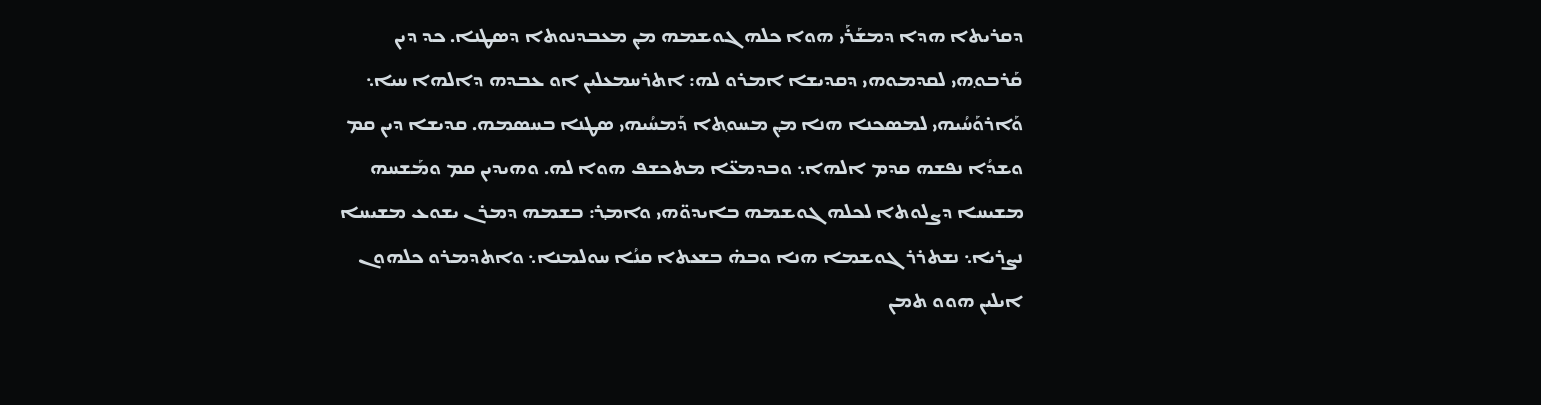ܕܩܪܝܬܐ ܗܕܐ ܕܡܫܰܪܰܝ ܗܘܐ ܟܠܗ ܓܘܫܡܗ ܡ݂ܢ ܡܥܒܕܢܘܬܐ ܕܣܛܢܐ. ܟܕ ܕܝܢ ܩܰܪܒܘ݂ܗܝ ܠܩܕܡܘܗܝ ܕܩܕܝܫܐ ܐܡܪܘ ܠܗ: ܐܬܪܚܡܥܠܝܢ ܐܘ ܥܒܕܗ ܕܐܠܗܐ ܚܝܐ܆ ܘܰܐܪܘܰܚܳܝܗܝ ܠܡܣܟܢܐ ܗܢܐ ܡ݂ܢ ܡܚܘ݂ܬܐ ܕܰܡܚܳܝܗܝ ܣܛܢܐ ܒܚܣܡܗ. ܩܕܝܫܐ ܕܝܢ ܩܡ ܘܫܕܳܐ ܢܦܫܗ ܩܕܡ ܐܠܗܐ܆ ܘܒܕܡܥ̈ܐ ܡܬܟܫܦ ܗܘܐ ܠܗ. ܘܗܝܕܝܢ ܩܡ ܘܡܰܫܚܗ ܡܫܝܚܐ ܕܨܠܘܬܐ ܠܟܠܗ ܓܘܫܡܗ ܒܐܝܕܘ̈ܗܝ ܘܐܡ݂ܪ: ܒܫܡܗ ܕܡܪܢ ܝܫܘܥ ܡܫܝܚܐ ܢܨܪܝܐ܆ ܢܫܬܪܪ ܓܘܫܡܐ ܗܢܐ ܘܒܗ̇ ܒܫܥܬܐ ܩܢܳܐ ܚܘܠܡܢܐ܆ ܘܐܬܕܡܪܘ ܟܠܗܘܢ ܐܝܠܝܢ ܗܘܘ ܬܡܢ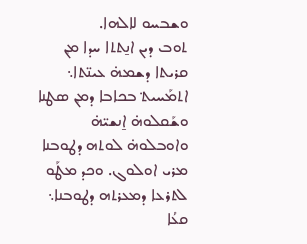ܘܫܒܚܘ ܠܐܠܗܐ.
ܬܘܒ ܕܝܢ ܐܢ̱ܬܬܐ ܚܕܐ ܡ݂ܢ ܩܪܝܬܐ ܕܫܡܗ̇ ܥܝܢ̈ܬܐ܆ ܐܬܡܰܚܝܬ݀ ܒܟܐܒܐ ܕܡ݂ܢ ܣܛܢܐ ܘܫܰܩܠܘܗ̇ ܐ̱ܢܫܝ̈ܗ̇ ܘܐܘܒܠܘܗ̇ ܠܘܬܗ ܕܛܘܒܢܐ ܡܪܝ ܐܘܠܘܓ. ܘܟܕ ܡܛܰܘ ܠܬܪܥܐ ܕܡܥܪܬܗ ܕܛܘܒܢܐ܆ ܩܥܳܐ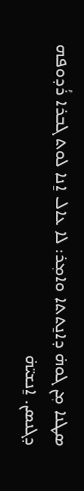ܣܛܢܐ ܡ݂ܢ ܓܘܗ̇ ܕܐܢ̱ܬܬܐ ܘܐܡ݂ܪ: ܠܐ ܥܐܠ ܐ̱ܢܐ ܠܘܬ ܓܒܪܐ ܪܳܕܘܦܗ ܕܓܢܣܢ. ܐ̱ܢܫܝ̈ܗ̇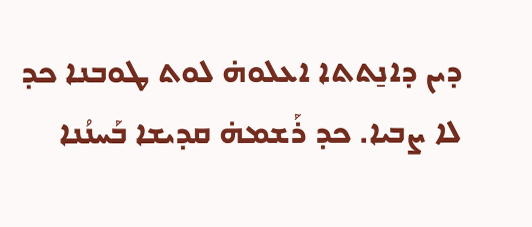ܕܝܢ ܕܐܢ̱ܬܬܐ ܐܥܠܘܗ̇ ܠܘܬ ܛܘܒܢܐ ܟܕ ܠܐ ܨܒܝܐ. ܟܕ ܪܰܫܡܗ̇ ܩܕܝܫܐ ܒܰܚܢܳܢܐ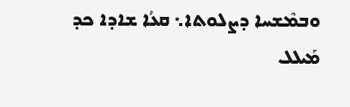ܘܒܡܶܫܚܐ ܕܨܠܘܬܐ܆ ܩܥܳܐ ܫܐܕܐ ܟܕ ܡܰܝܠܠ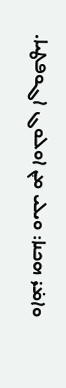ܘܐܡ̇ܪ ܗܟܢܐ: ܘܝܠܝ ܡ݂ܢ ܐܘܠܘܓ ܐܓܘܦܛܝܐ.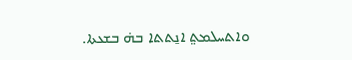ܘܐܬܚܠܡܬ݀ ܐܢ̱ܬܬܐ ܒܗ̇ ܒܫܥܬܐ.